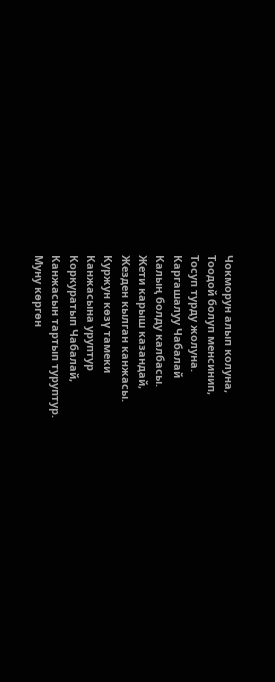Чокморун алып колуна,
Тоодой болуп менсинип,
Тосуп турду жолуна.
Каргашалуу Чабалай
Калың болду калбасы.
Жети карыш казандай,
Жезден кылган канжасы.
Куржун көзү тамеки
Канжасына уруптур
Коркуратып Чабалай,
Канжасын тартып туруптур.
Муну көргөн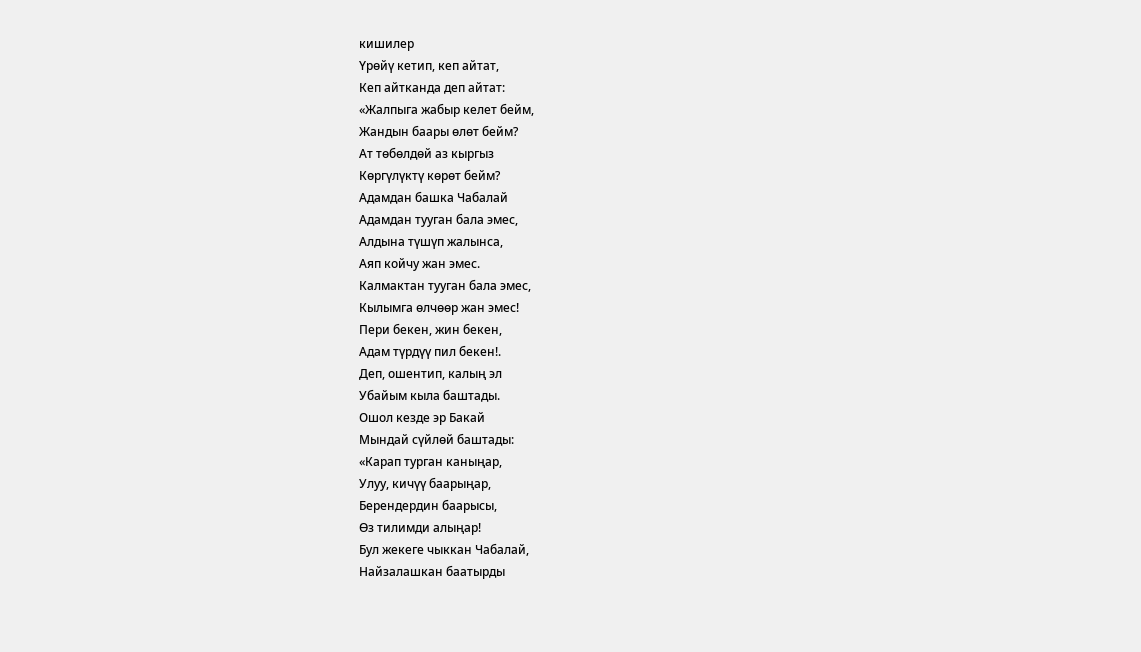кишилер
Үрөйү кетип, кеп айтат,
Кеп айтканда деп айтат:
«Жалпыга жабыр келет бейм,
Жандын баары өлөт бейм?
Ат төбөлдөй аз кыргыз
Көргүлүктү көрөт бейм?
Адамдан башка Чабалай
Адамдан тууган бала эмес,
Алдына түшүп жалынса,
Аяп койчу жан эмес.
Калмактан тууган бала эмес,
Кылымга өлчөөр жан эмес!
Пери бекен, жин бекен,
Адам түрдүү пил бекен!.
Деп, ошентип, калың эл
Убайым кыла баштады.
Ошол кезде эр Бакай
Мындай сүйлөй баштады:
«Карап турган каныңар,
Улуу, кичүү баарыңар,
Берендердин баарысы,
Өз тилимди алыңар!
Бул жекеге чыккан Чабалай,
Найзалашкан баатырды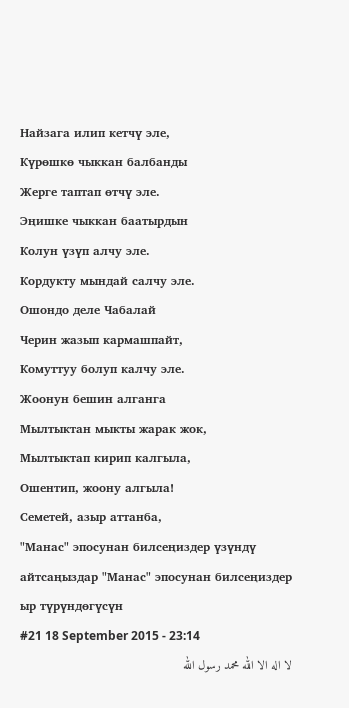Найзага илип кетчү эле,
Күрөшкө чыккан балбанды
Жерге таптап өтчү эле.
Эңишке чыккан баатырдын
Колун үзүп алчу эле.
Кордукту мындай салчу эле.
Ошондо деле Чабалай
Черин жазып кармашпайт,
Комуттуу болуп калчу эле.
Жоонун бешин алганга
Мылтыктан мыкты жарак жок,
Мылтыктап кирип калгыла,
Ошентип, жоону алгыла!
Семетей, азыр аттанба,
"Манас" эпосунан билсеңиздер үзүндү айтсаңыздар "Манас" эпосунан билсеңиздер ыр түрүндөгүсүн
#21 18 September 2015 - 23:14
لا اله الا الله محمد رسول الله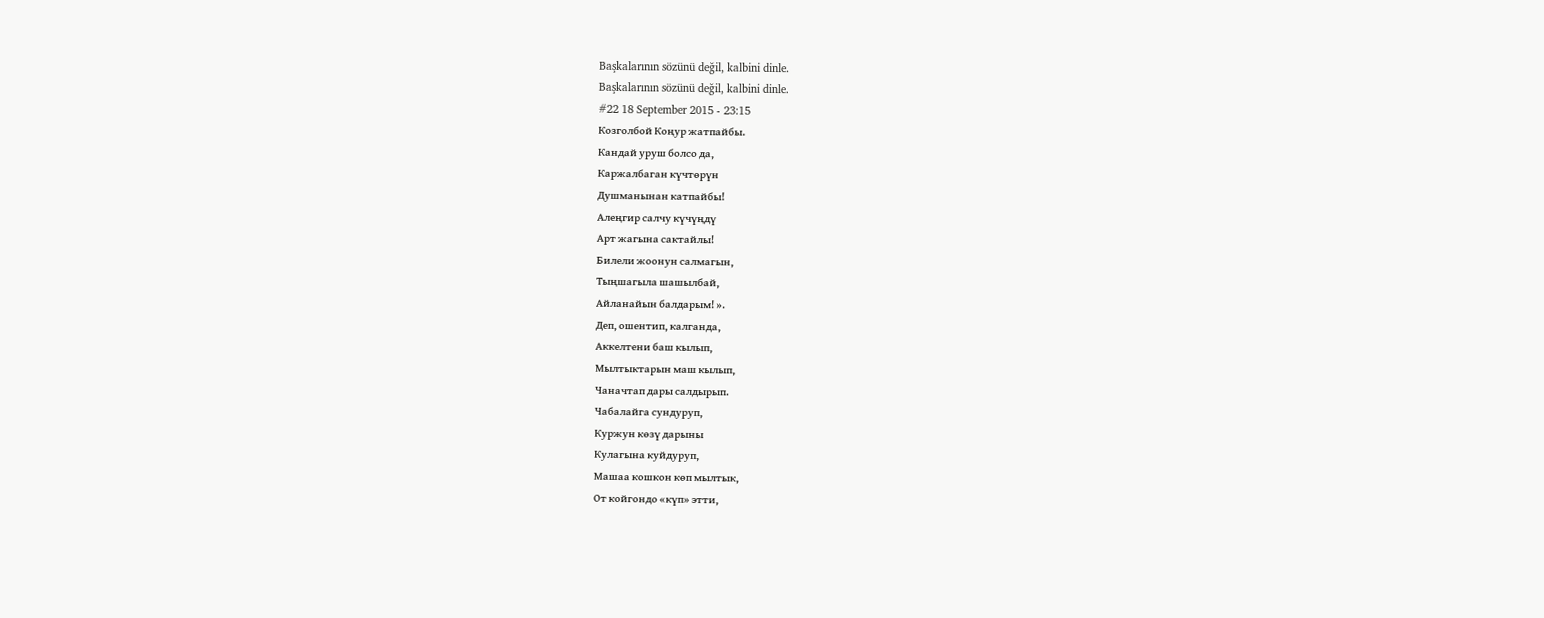Başkalarının sözünü değil, kalbini dinle.
Başkalarının sözünü değil, kalbini dinle.
#22 18 September 2015 - 23:15
Козголбой Коңур жатпайбы.
Кандай уруш болсо да,
Каржалбаган күчтөрүн
Душманынан катпайбы!
Алеңгир салчу күчүңдү
Арт жагына сактайлы!
Билели жоонун салмагын,
Тыңшагыла шашылбай,
Айланайын балдарым! ».
Деп, ошентип, калганда,
Аккелтени баш кылып,
Мылтыктарын маш кылып,
Чаначтап дары салдырып.
Чабалайга сундуруп,
Куржун көзү дарыны
Кулагына куйдуруп,
Машаа кошкон көп мылтык,
От койгондо «күп» этти,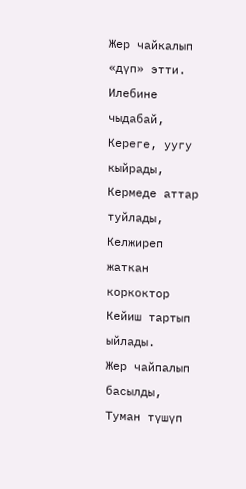Жер чайкалып «дүп» этти.
Илебине чыдабай,
Кереге, уугу кыйрады,
Кермеде аттар туйлады,
Келжиреп жаткан коркоктор
Кейиш тартып ыйлады.
Жер чайпалып басылды,
Туман түшүп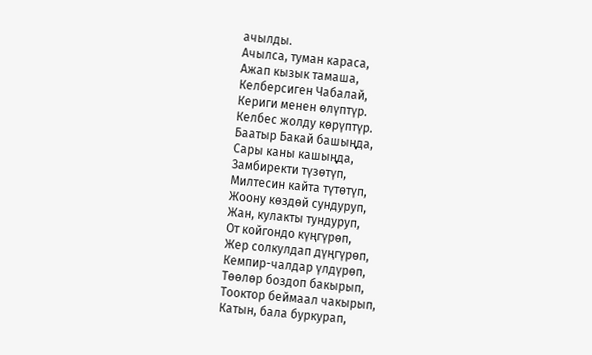ачылды.
Ачылса, туман караса,
Ажап кызык тамаша,
Келберсиген Чабалай,
Кериги менен өлүптүр.
Келбес жолду көрүптүр.
Баатыр Бакай башыңда,
Сары каны кашыңда,
Замбиректи түзөтүп,
Милтесин кайта түтөтүп,
Жоону көздөй сундуруп,
Жан, кулакты тундуруп,
От койгондо күңгүрөп,
Жер солкулдап дүңгүрөп,
Кемпир-чалдар үлдүрөп,
Төөлөр боздоп бакырып,
Тооктор беймаал чакырып,
Катын, бала буркурап,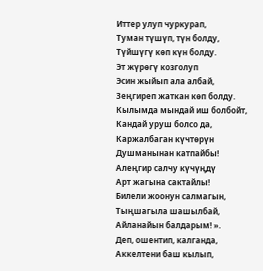Иттер улуп чуркурап,
Туман түшүп, түн болду,
Түйшүгү көп күн болду.
Эт жүрөгү козголуп
Эсин жыйып ала албай,
Зеңгиреп жаткан көп болду.
Кылымда мындай иш болбойт,
Кандай уруш болсо да,
Каржалбаган күчтөрүн
Душманынан катпайбы!
Алеңгир салчу күчүңдү
Арт жагына сактайлы!
Билели жоонун салмагын,
Тыңшагыла шашылбай,
Айланайын балдарым! ».
Деп, ошентип, калганда,
Аккелтени баш кылып,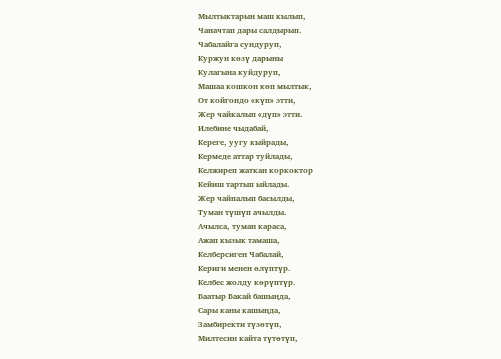Мылтыктарын маш кылып,
Чаначтап дары салдырып.
Чабалайга сундуруп,
Куржун көзү дарыны
Кулагына куйдуруп,
Машаа кошкон көп мылтык,
От койгондо «күп» этти,
Жер чайкалып «дүп» этти.
Илебине чыдабай,
Кереге, уугу кыйрады,
Кермеде аттар туйлады,
Келжиреп жаткан коркоктор
Кейиш тартып ыйлады.
Жер чайпалып басылды,
Туман түшүп ачылды.
Ачылса, туман караса,
Ажап кызык тамаша,
Келберсиген Чабалай,
Кериги менен өлүптүр.
Келбес жолду көрүптүр.
Баатыр Бакай башыңда,
Сары каны кашыңда,
Замбиректи түзөтүп,
Милтесин кайта түтөтүп,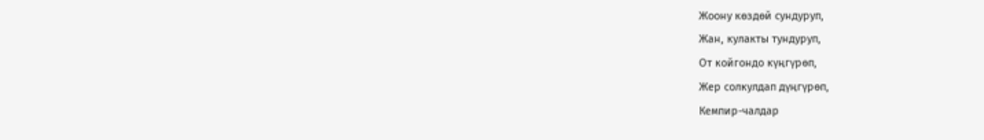Жоону көздөй сундуруп,
Жан, кулакты тундуруп,
От койгондо күңгүрөп,
Жер солкулдап дүңгүрөп,
Кемпир-чалдар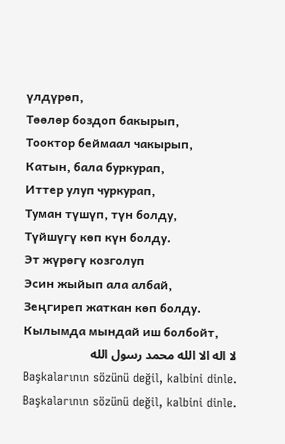үлдүрөп,
Төөлөр боздоп бакырып,
Тооктор беймаал чакырып,
Катын, бала буркурап,
Иттер улуп чуркурап,
Туман түшүп, түн болду,
Түйшүгү көп күн болду.
Эт жүрөгү козголуп
Эсин жыйып ала албай,
Зеңгиреп жаткан көп болду.
Кылымда мындай иш болбойт,
لا اله الا الله محمد رسول الله
Başkalarının sözünü değil, kalbini dinle.
Başkalarının sözünü değil, kalbini dinle.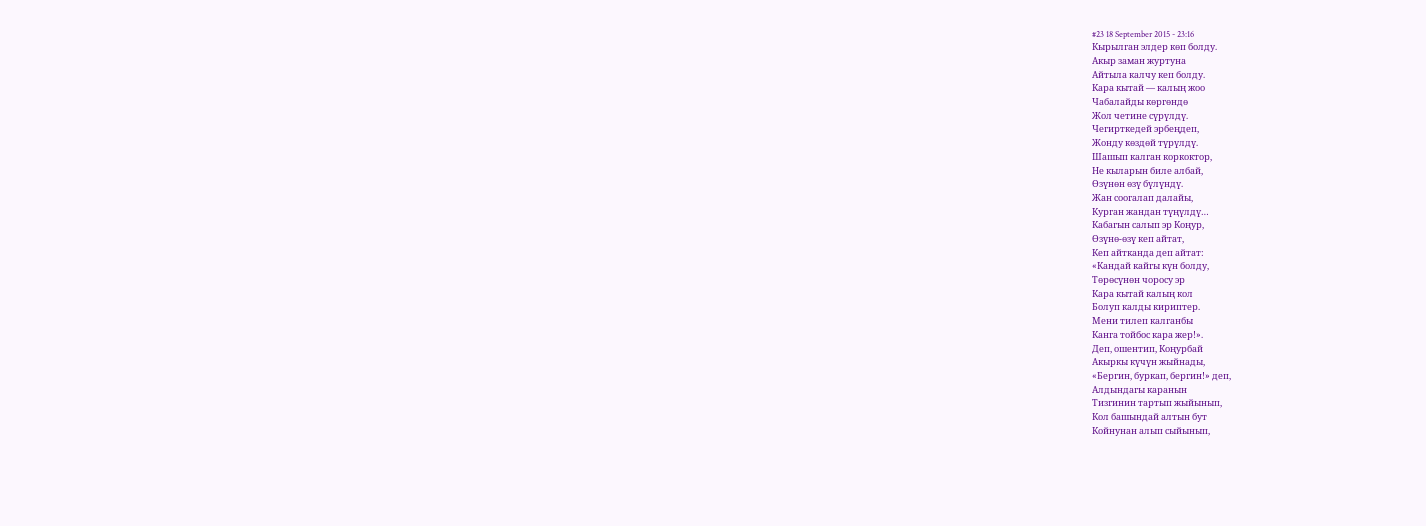#23 18 September 2015 - 23:16
Кырылган элдер көп болду.
Акыр заман журтуна
Айтыла калчу кеп болду.
Кара кытай — калың жоо
Чабалайды көргөндө
Жол четине сүрүлдү.
Чегирткедей эрбеңдеп,
Жонду көздөй түрүлдү.
Шашып калган коркоктор,
Не кыларын биле албай,
Өзүнөн өзү бүлүндү.
Жан соогалап далайы,
Курган жандан түңүлдү…
Кабагын салып эр Коңур,
Өзүнө-өзү кеп айтат,
Кеп айтканда деп айтат:
«Кандай кайгы күн болду,
Төрөсүнөн чоросу эр
Кара кытай калың кол
Болуп калды кириптер.
Мени тилеп калганбы
Канга тойбос кара жер!».
Деп, ошентип, Коңурбай
Акыркы күчүн жыйнады,
«Бергин, буркап, бергин!» деп,
Алдындагы каранын
Тизгинин тартып жыйынып,
Кол башындай алтын бут
Койнунан алып сыйынып,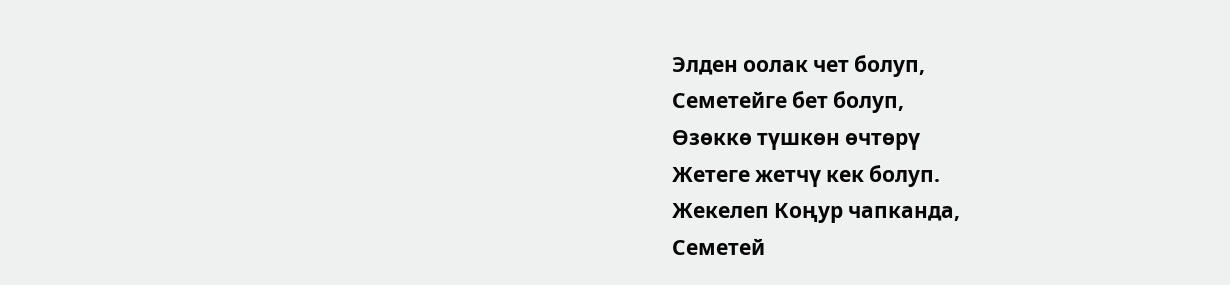Элден оолак чет болуп,
Семетейге бет болуп,
Өзөккө түшкөн өчтөрү
Жетеге жетчү кек болуп.
Жекелеп Коңур чапканда,
Семетей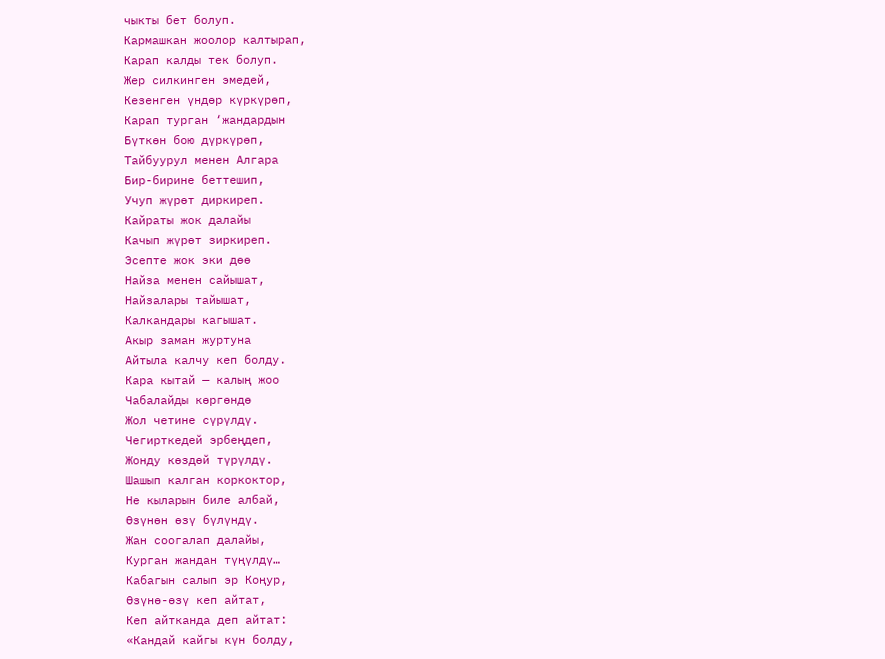чыкты бет болуп.
Кармашкан жоолор калтырап,
Карап калды тек болуп.
Жер силкинген эмедей,
Кезенген үндөр күркүрөп,
Карап турган ‘жандардын
Бүткөн бою дүркүрөп,
Тайбуурул менен Алгара
Бир-бирине беттешип,
Учуп жүрөт диркиреп.
Кайраты жок далайы
Качып жүрөт зиркиреп.
Эсепте жок эки дөө
Найза менен сайышат,
Найзалары тайышат,
Калкандары кагышат.
Акыр заман журтуна
Айтыла калчу кеп болду.
Кара кытай — калың жоо
Чабалайды көргөндө
Жол четине сүрүлдү.
Чегирткедей эрбеңдеп,
Жонду көздөй түрүлдү.
Шашып калган коркоктор,
Не кыларын биле албай,
Өзүнөн өзү бүлүндү.
Жан соогалап далайы,
Курган жандан түңүлдү…
Кабагын салып эр Коңур,
Өзүнө-өзү кеп айтат,
Кеп айтканда деп айтат:
«Кандай кайгы күн болду,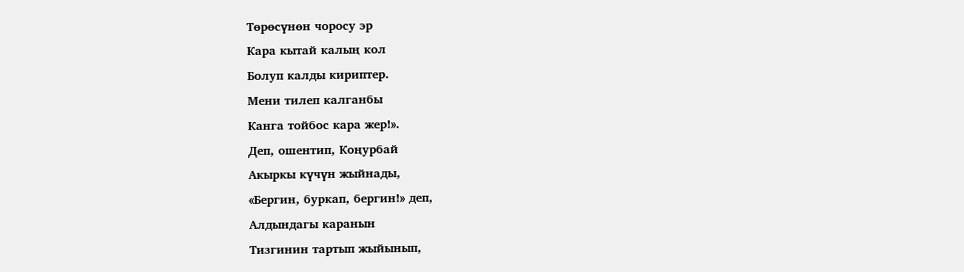Төрөсүнөн чоросу эр
Кара кытай калың кол
Болуп калды кириптер.
Мени тилеп калганбы
Канга тойбос кара жер!».
Деп, ошентип, Коңурбай
Акыркы күчүн жыйнады,
«Бергин, буркап, бергин!» деп,
Алдындагы каранын
Тизгинин тартып жыйынып,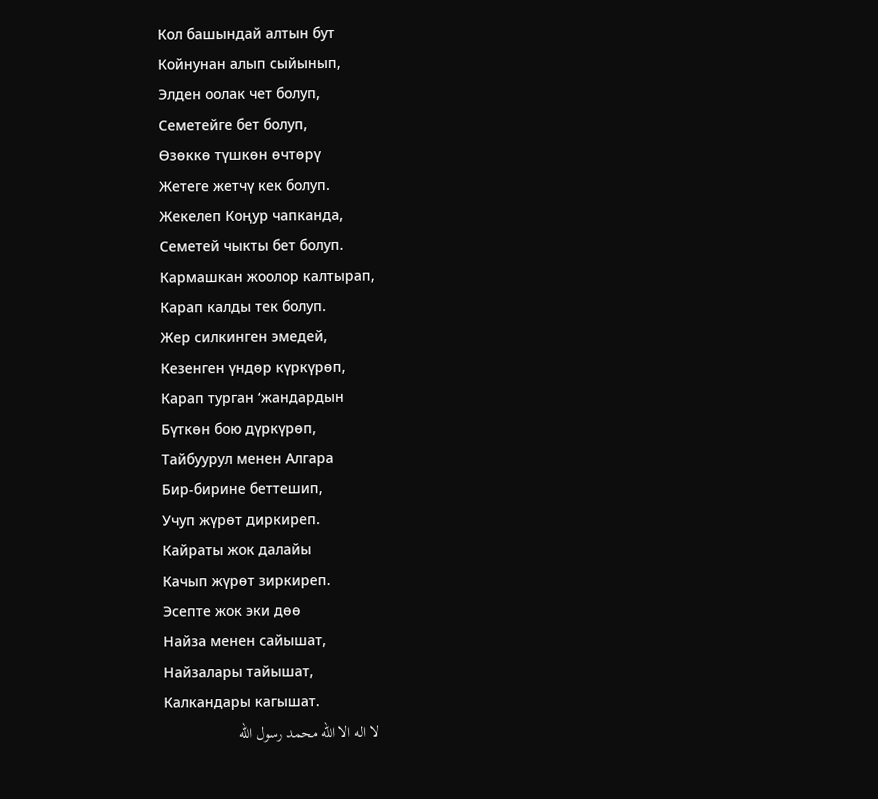Кол башындай алтын бут
Койнунан алып сыйынып,
Элден оолак чет болуп,
Семетейге бет болуп,
Өзөккө түшкөн өчтөрү
Жетеге жетчү кек болуп.
Жекелеп Коңур чапканда,
Семетей чыкты бет болуп.
Кармашкан жоолор калтырап,
Карап калды тек болуп.
Жер силкинген эмедей,
Кезенген үндөр күркүрөп,
Карап турган ‘жандардын
Бүткөн бою дүркүрөп,
Тайбуурул менен Алгара
Бир-бирине беттешип,
Учуп жүрөт диркиреп.
Кайраты жок далайы
Качып жүрөт зиркиреп.
Эсепте жок эки дөө
Найза менен сайышат,
Найзалары тайышат,
Калкандары кагышат.
لا اله الا الله محمد رسول الله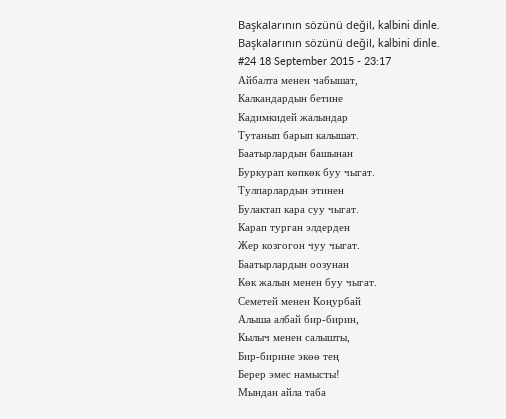Başkalarının sözünü değil, kalbini dinle.
Başkalarının sözünü değil, kalbini dinle.
#24 18 September 2015 - 23:17
Айбалта менен чабышат,
Калкандардын бетине
Кадимкидей жалындар
Тутанып барып калышат.
Баатырлардын башынан
Буркурап көпкөк буу чыгат.
Тулпарлардын этинен
Булактап кара суу чыгат.
Карап турган элдерден
Жер козгогон чуу чыгат.
Баатырлардын оозунан
Көк жалын менен буу чыгат.
Семетей менен Коңурбай
Алыша албай бир-бирин,
Кылыч менен салышты,
Бир-бирине экөө тең
Берер эмес намысты!
Мындан айла таба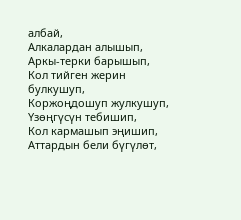албай,
Алкалардан алышып,
Аркы-терки барышып,
Кол тийген жерин булкушуп,
Коржоңдошуп жулкушуп,
Үзөңгүсүн тебишип,
Кол кармашып эңишип,
Аттардын бели бүгүлөт,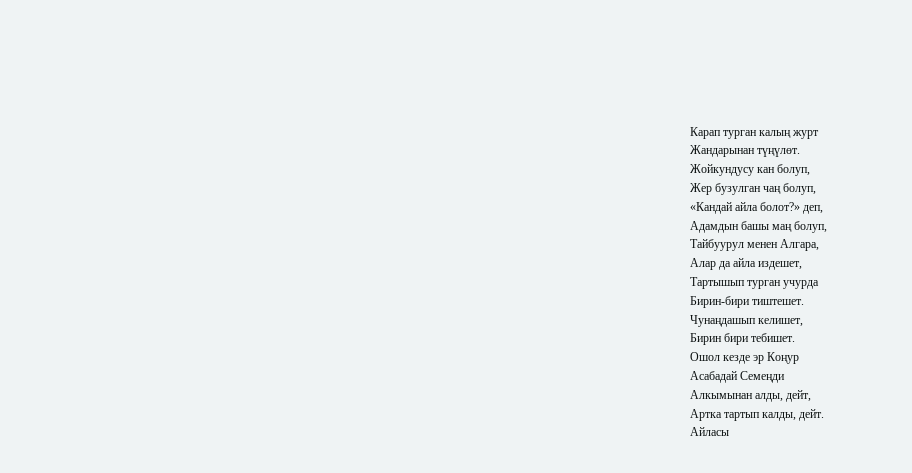Карап турган калың журт
Жандарынан түңүлөт.
Жойкундусу кан болуп,
Жер бузулган чаң болуп,
«Кандай айла болот?» деп,
Адамдын башы маң болуп,
Тайбуурул менен Алгара,
Алар да айла издешет,
Тартышып турган учурда
Бирин-бири тиштешет.
Чунаңдашып келишет,
Бирин бири тебишет.
Ошол кезде эр Коңур
Асабадай Семеңди
Алкымынан алды, дейт,
Артка тартып калды, дейт.
Айласы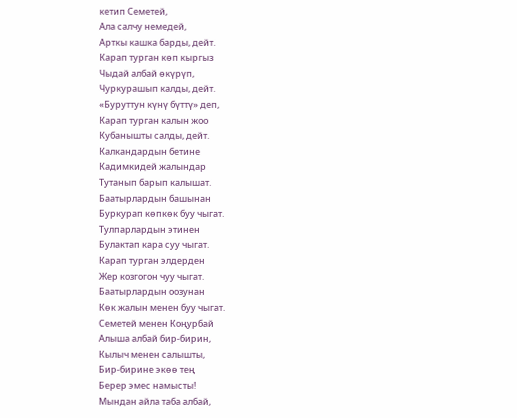кетип Семетей,
Ала салчу немедей,
Арткы кашка барды, дейт.
Карап турган көп кыргыз
Чыдай албай өкүрүп,
Чуркурашып калды, дейт.
«Буруттун күнү бүттү» деп,
Карап турган калын жоо
Кубанышты салды, дейт.
Калкандардын бетине
Кадимкидей жалындар
Тутанып барып калышат.
Баатырлардын башынан
Буркурап көпкөк буу чыгат.
Тулпарлардын этинен
Булактап кара суу чыгат.
Карап турган элдерден
Жер козгогон чуу чыгат.
Баатырлардын оозунан
Көк жалын менен буу чыгат.
Семетей менен Коңурбай
Алыша албай бир-бирин,
Кылыч менен салышты,
Бир-бирине экөө тең
Берер эмес намысты!
Мындан айла таба албай,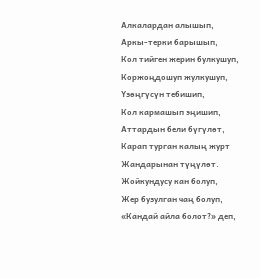Алкалардан алышып,
Аркы-терки барышып,
Кол тийген жерин булкушуп,
Коржоңдошуп жулкушуп,
Үзөңгүсүн тебишип,
Кол кармашып эңишип,
Аттардын бели бүгүлөт,
Карап турган калың журт
Жандарынан түңүлөт.
Жойкундусу кан болуп,
Жер бузулган чаң болуп,
«Кандай айла болот?» деп,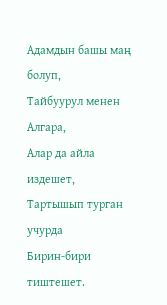Адамдын башы маң болуп,
Тайбуурул менен Алгара,
Алар да айла издешет,
Тартышып турган учурда
Бирин-бири тиштешет.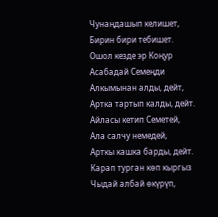Чунаңдашып келишет,
Бирин бири тебишет.
Ошол кезде эр Коңур
Асабадай Семеңди
Алкымынан алды, дейт,
Артка тартып калды, дейт.
Айласы кетип Семетей,
Ала салчу немедей,
Арткы кашка барды, дейт.
Карап турган көп кыргыз
Чыдай албай өкүрүп,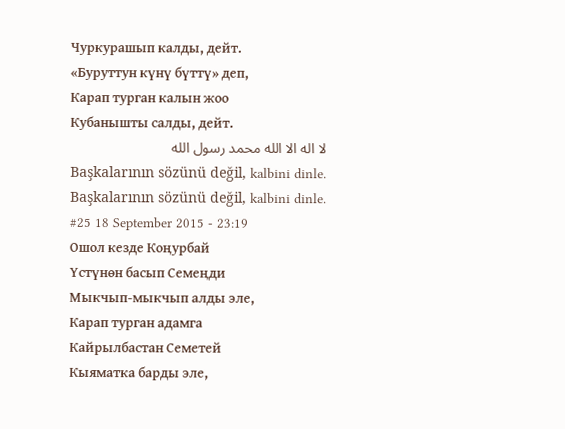Чуркурашып калды, дейт.
«Буруттун күнү бүттү» деп,
Карап турган калын жоо
Кубанышты салды, дейт.
لا اله الا الله محمد رسول الله
Başkalarının sözünü değil, kalbini dinle.
Başkalarının sözünü değil, kalbini dinle.
#25 18 September 2015 - 23:19
Ошол кезде Коңурбай
Үстүнөн басып Семеңди
Мыкчып-мыкчып алды эле,
Карап турган адамга
Кайрылбастан Семетей
Кыяматка барды эле,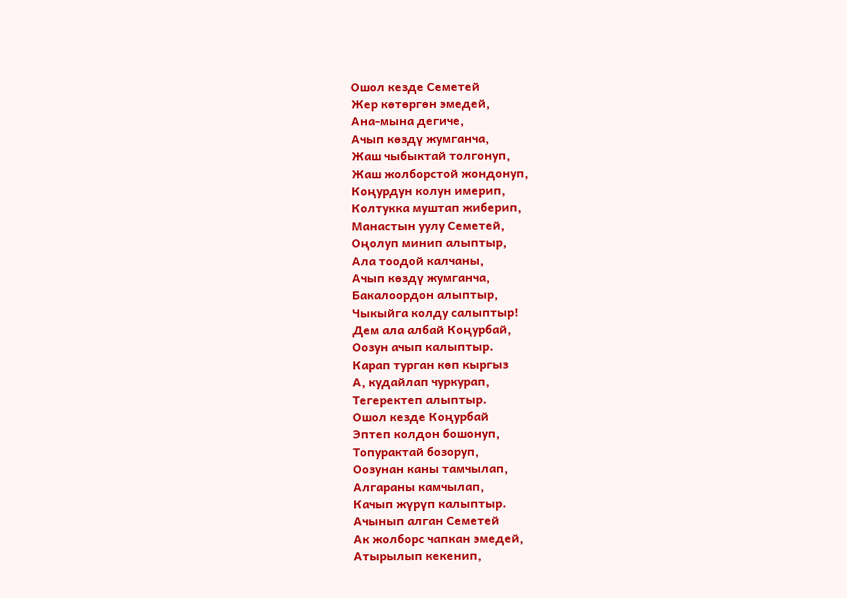Ошол кезде Семетей
Жер көтөргөн эмедей,
Ана-мына дегиче,
Ачып көздү жумганча,
Жаш чыбыктай толгонуп,
Жаш жолборстой жондонуп,
Коңурдун колун имерип,
Колтукка муштап жиберип,
Манастын уулу Семетей,
Оңолуп минип алыптыр,
Ала тоодой калчаны,
Ачып көздү жумганча,
Бакалоордон алыптыр,
Чыкыйга колду салыптыр!
Дем ала албай Коңурбай,
Оозун ачып калыптыр.
Карап турган көп кыргыз
А, кудайлап чуркурап,
Тегеректеп алыптыр.
Ошол кезде Коңурбай
Эптеп колдон бошонуп,
Топурактай бозоруп,
Оозунан каны тамчылап,
Алгараны камчылап,
Качып жүрүп калыптыр.
Ачынып алган Семетей
Ак жолборс чапкан эмедей,
Атырылып кекенип,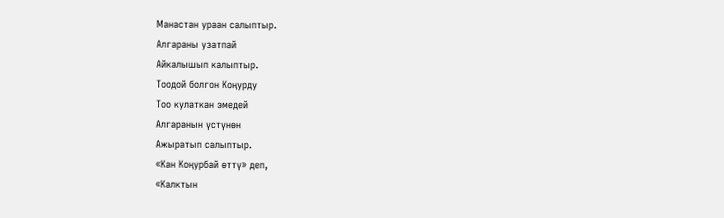Манастан ураан салыптыр.
Алгараны узатпай
Айкалышып калыптыр.
Тоодой болгон Коңурду
Тоо кулаткан эмедей
Алгаранын үстүнөн
Ажыратып салыптыр.
«Кан Коңурбай өттү» деп,
«Калктын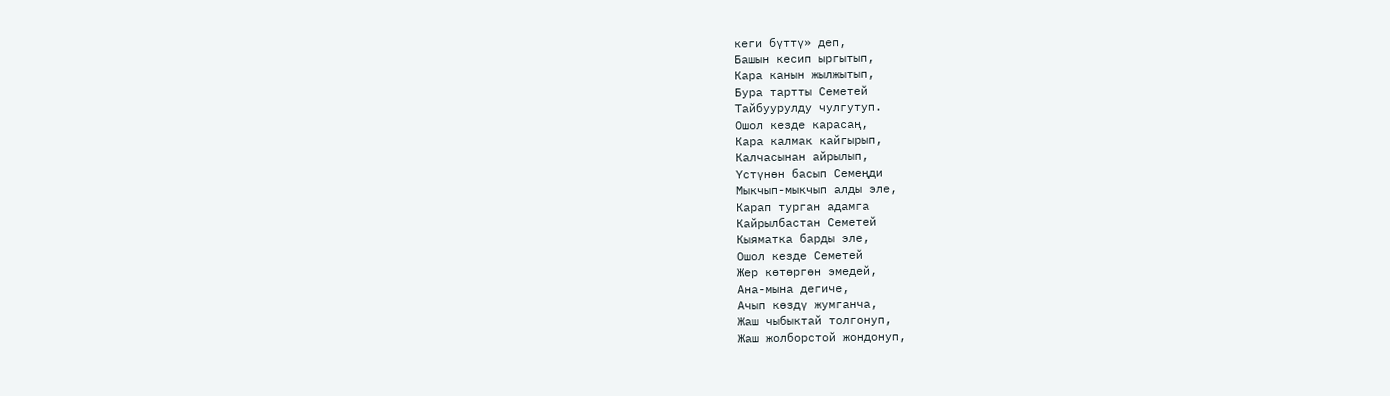кеги бүттү» деп,
Башын кесип ыргытып,
Кара канын жылжытып,
Бура тартты Семетей
Тайбуурулду чулгутуп.
Ошол кезде карасаң,
Кара калмак кайгырып,
Калчасынан айрылып,
Үстүнөн басып Семеңди
Мыкчып-мыкчып алды эле,
Карап турган адамга
Кайрылбастан Семетей
Кыяматка барды эле,
Ошол кезде Семетей
Жер көтөргөн эмедей,
Ана-мына дегиче,
Ачып көздү жумганча,
Жаш чыбыктай толгонуп,
Жаш жолборстой жондонуп,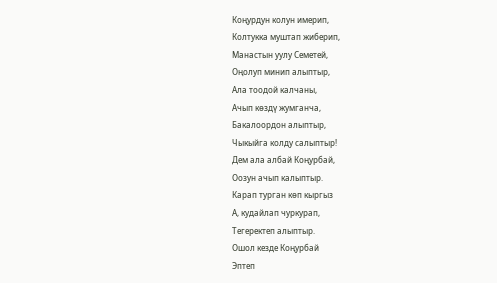Коңурдун колун имерип,
Колтукка муштап жиберип,
Манастын уулу Семетей,
Оңолуп минип алыптыр,
Ала тоодой калчаны,
Ачып көздү жумганча,
Бакалоордон алыптыр,
Чыкыйга колду салыптыр!
Дем ала албай Коңурбай,
Оозун ачып калыптыр.
Карап турган көп кыргыз
А, кудайлап чуркурап,
Тегеректеп алыптыр.
Ошол кезде Коңурбай
Эптеп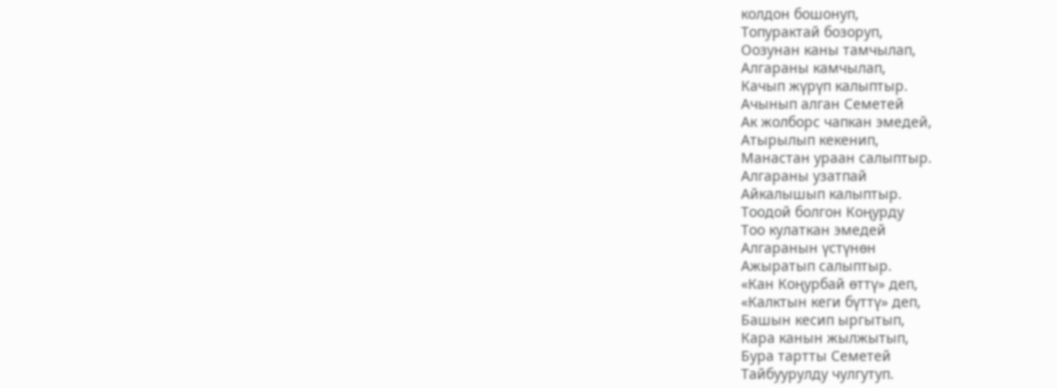колдон бошонуп,
Топурактай бозоруп,
Оозунан каны тамчылап,
Алгараны камчылап,
Качып жүрүп калыптыр.
Ачынып алган Семетей
Ак жолборс чапкан эмедей,
Атырылып кекенип,
Манастан ураан салыптыр.
Алгараны узатпай
Айкалышып калыптыр.
Тоодой болгон Коңурду
Тоо кулаткан эмедей
Алгаранын үстүнөн
Ажыратып салыптыр.
«Кан Коңурбай өттү» деп,
«Калктын кеги бүттү» деп,
Башын кесип ыргытып,
Кара канын жылжытып,
Бура тартты Семетей
Тайбуурулду чулгутуп.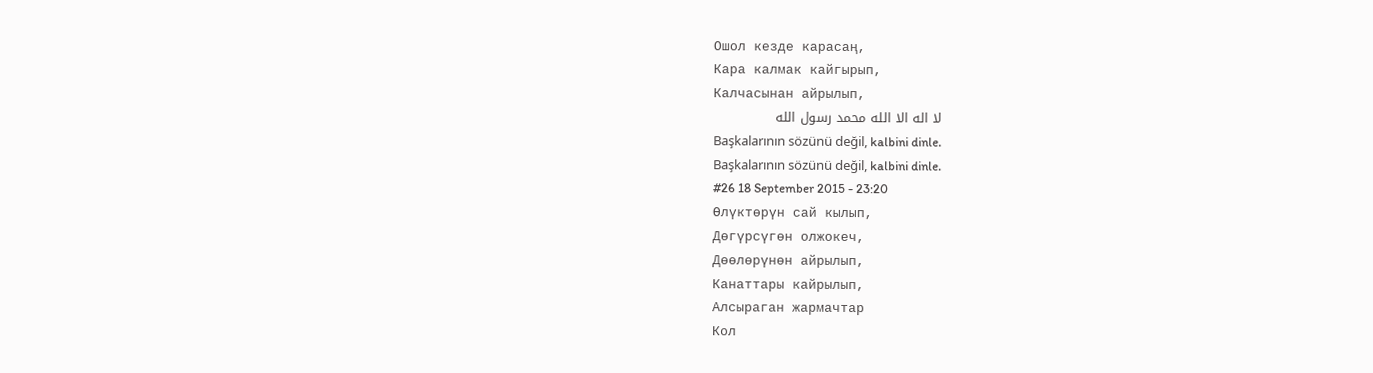Ошол кезде карасаң,
Кара калмак кайгырып,
Калчасынан айрылып,
لا اله الا الله محمد رسول الله
Başkalarının sözünü değil, kalbini dinle.
Başkalarının sözünü değil, kalbini dinle.
#26 18 September 2015 - 23:20
Өлүктөрүн сай кылып,
Дөгүрсүгөн олжокеч,
Дөөлөрүнөн айрылып,
Канаттары кайрылып,
Алсыраган жармачтар
Кол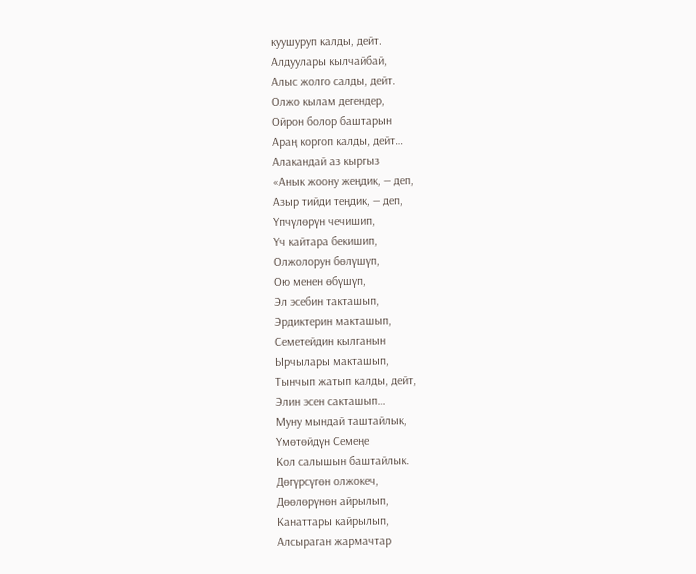куушуруп калды, дейт.
Алдуулары кылчайбай,
Алыс жолго салды, дейт.
Олжо кылам дегендер,
Ойрон болор баштарын
Араң коргоп калды, дейт…
Алакандай аз кыргыз
«Анык жоону жеңдик, — деп,
Азыр тийди теңдик, — деп,
Үпчүлөрүн чечишип,
Үч кайтара бекишип,
Олжолорун бөлүшүп,
Ою менен өбүшүп,
Эл эсебин такташып,
Эрдиктерин макташып,
Семетейдин кылганын
Ырчылары макташып,
Тынчып жатып калды, дейт,
Элин эсен сакташып…
Муну мындай таштайлык,
Үмөтөйдүн Семеңе
Кол салышын баштайлык.
Дөгүрсүгөн олжокеч,
Дөөлөрүнөн айрылып,
Канаттары кайрылып,
Алсыраган жармачтар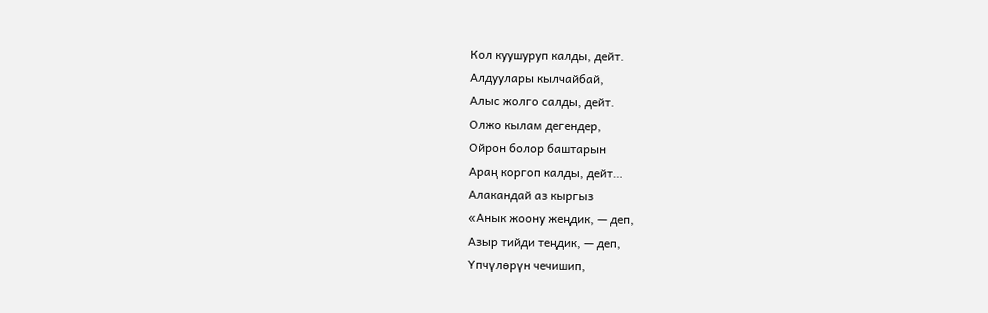Кол куушуруп калды, дейт.
Алдуулары кылчайбай,
Алыс жолго салды, дейт.
Олжо кылам дегендер,
Ойрон болор баштарын
Араң коргоп калды, дейт…
Алакандай аз кыргыз
«Анык жоону жеңдик, — деп,
Азыр тийди теңдик, — деп,
Үпчүлөрүн чечишип,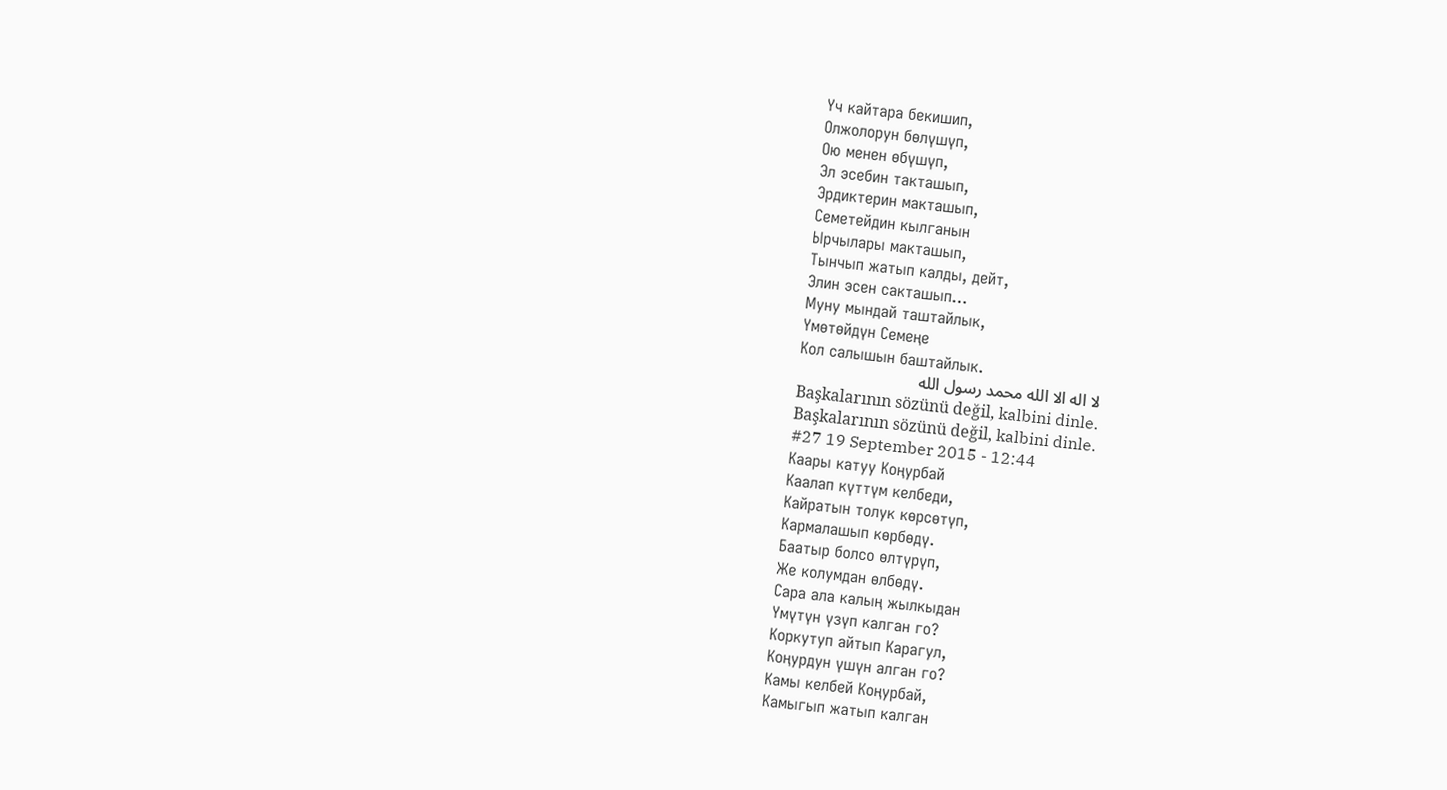Үч кайтара бекишип,
Олжолорун бөлүшүп,
Ою менен өбүшүп,
Эл эсебин такташып,
Эрдиктерин макташып,
Семетейдин кылганын
Ырчылары макташып,
Тынчып жатып калды, дейт,
Элин эсен сакташып…
Муну мындай таштайлык,
Үмөтөйдүн Семеңе
Кол салышын баштайлык.
لا اله الا الله محمد رسول الله
Başkalarının sözünü değil, kalbini dinle.
Başkalarının sözünü değil, kalbini dinle.
#27 19 September 2015 - 12:44
Каары катуу Коңурбай
Каалап күттүм келбеди,
Кайратын толук көрсөтүп,
Кармалашып көрбөдү.
Баатыр болсо өлтүрүп,
Же колумдан өлбөдү.
Сара ала калың жылкыдан
Үмүтүн үзүп калган го?
Коркутуп айтып Карагул,
Коңурдун үшүн алган го?
Камы келбей Коңурбай,
Камыгып жатып калган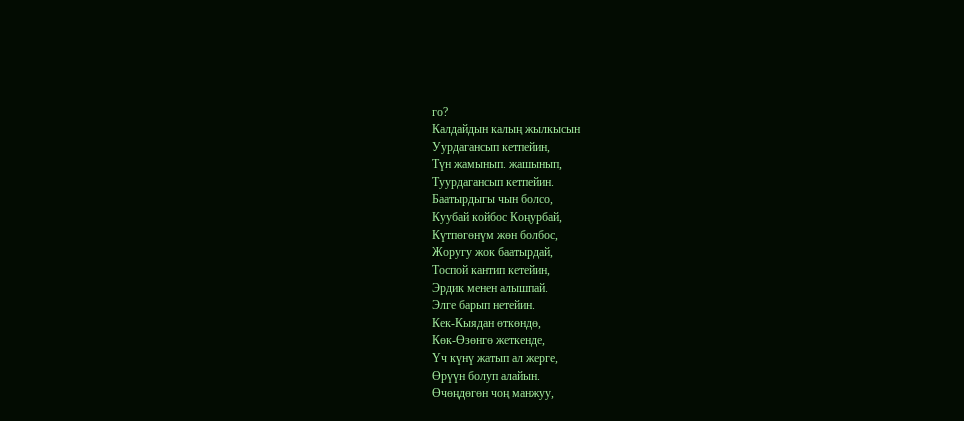го?
Калдайдын калың жылкысын
Уурдагансып кетпейин,
Түн жамынып. жашынып,
Туурдагансып кетпейин.
Баатырдыгы чын болсо,
Куубай койбос Коңурбай,
Күтпөгөнүм жөн болбос,
Жоругу жок баатырдай,
Тоспой кантип кетейин,
Эрдик менен алышпай.
Элге барып нетейин.
Кек-Кыядан өткөндө,
Көк-Өзөнгө жеткенде,
Үч күнү жатып ал жерге,
Өрүүн болуп алайын.
Өчөңдөгөн чоң манжуу,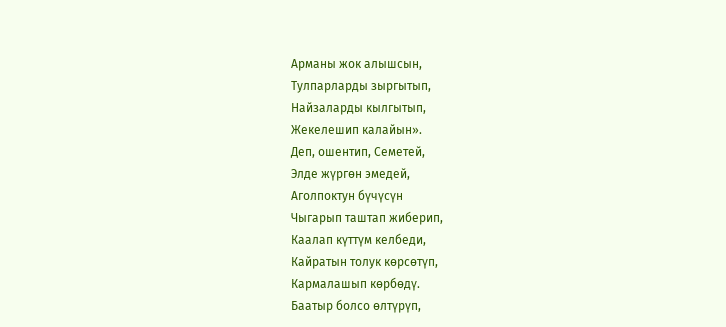Арманы жок алышсын,
Тулпарларды зыргытып,
Найзаларды кылгытып,
Жекелешип калайын».
Деп, ошентип, Семетей,
Элде жүргөн эмедей,
Аголпоктун бүчүсүн
Чыгарып таштап жиберип,
Каалап күттүм келбеди,
Кайратын толук көрсөтүп,
Кармалашып көрбөдү.
Баатыр болсо өлтүрүп,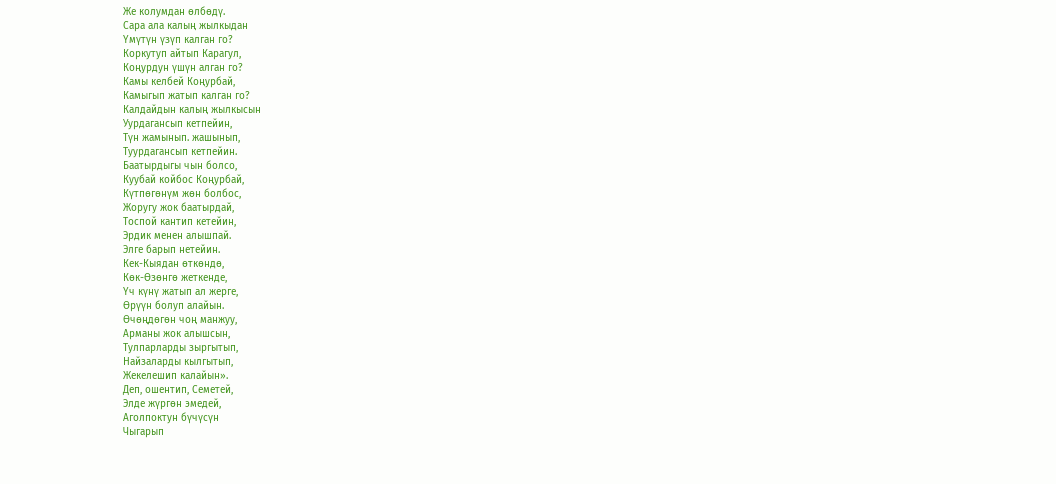Же колумдан өлбөдү.
Сара ала калың жылкыдан
Үмүтүн үзүп калган го?
Коркутуп айтып Карагул,
Коңурдун үшүн алган го?
Камы келбей Коңурбай,
Камыгып жатып калган го?
Калдайдын калың жылкысын
Уурдагансып кетпейин,
Түн жамынып. жашынып,
Туурдагансып кетпейин.
Баатырдыгы чын болсо,
Куубай койбос Коңурбай,
Күтпөгөнүм жөн болбос,
Жоругу жок баатырдай,
Тоспой кантип кетейин,
Эрдик менен алышпай.
Элге барып нетейин.
Кек-Кыядан өткөндө,
Көк-Өзөнгө жеткенде,
Үч күнү жатып ал жерге,
Өрүүн болуп алайын.
Өчөңдөгөн чоң манжуу,
Арманы жок алышсын,
Тулпарларды зыргытып,
Найзаларды кылгытып,
Жекелешип калайын».
Деп, ошентип, Семетей,
Элде жүргөн эмедей,
Аголпоктун бүчүсүн
Чыгарып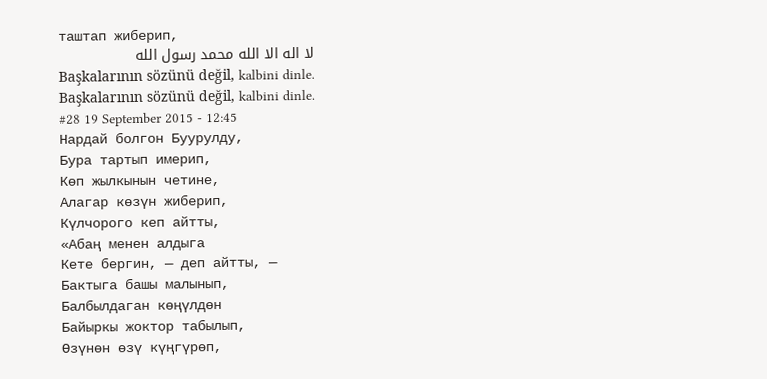таштап жиберип,
لا اله الا الله محمد رسول الله
Başkalarının sözünü değil, kalbini dinle.
Başkalarının sözünü değil, kalbini dinle.
#28 19 September 2015 - 12:45
Нардай болгон Буурулду,
Бура тартып имерип,
Көп жылкынын четине,
Алагар көзүн жиберип,
Күлчорого кеп айтты,
«Абаң менен алдыга
Кете бергин, — деп айтты, —
Бактыга башы малынып,
Балбылдаган көңүлдөн
Байыркы жоктор табылып,
Өзүнөн өзү күңгүрөп,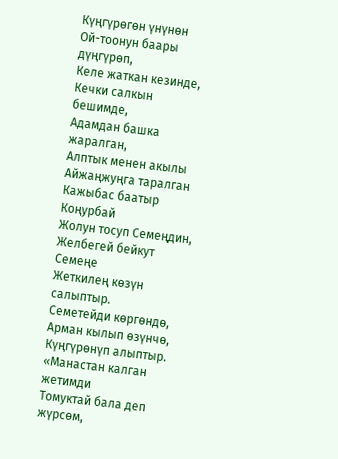Күңгүрөгөн үнүнөн
Ой-тоонун баары дүңгүрөп,
Келе жаткан кезинде,
Кечки салкын бешимде,
Адамдан башка жаралган,
Алптык менен акылы
Айжаңжуңга таралган
Кажыбас баатыр Коңурбай
Жолун тосуп Семеңдин,
Желбегей бейкут Семеңе
Жеткилең көзүн салыптыр.
Семетейди көргөндө,
Арман кылып өзүнчө,
Күңгүрөнүп алыптыр.
«Манастан калган жетимди
Томуктай бала деп жүрсөм,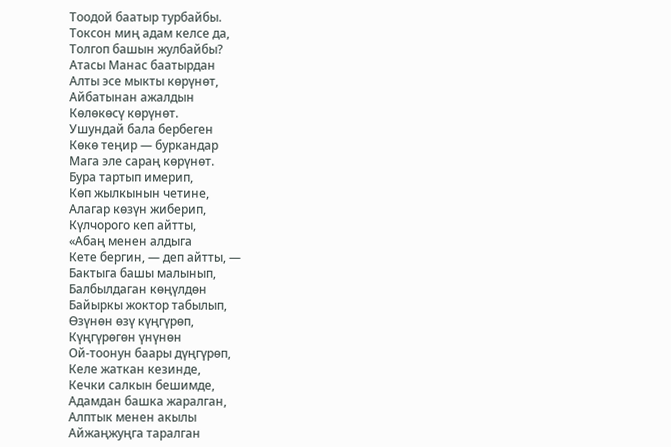Тоодой баатыр турбайбы.
Токсон миң адам келсе да,
Толгоп башын жулбайбы?
Атасы Манас баатырдан
Алты эсе мыкты көрүнөт,
Айбатынан ажалдын
Көлөкөсү көрүнөт.
Ушундай бала бербеген
Көкө теңир — буркандар
Мага эле сараң көрүнөт.
Бура тартып имерип,
Көп жылкынын четине,
Алагар көзүн жиберип,
Күлчорого кеп айтты,
«Абаң менен алдыга
Кете бергин, — деп айтты, —
Бактыга башы малынып,
Балбылдаган көңүлдөн
Байыркы жоктор табылып,
Өзүнөн өзү күңгүрөп,
Күңгүрөгөн үнүнөн
Ой-тоонун баары дүңгүрөп,
Келе жаткан кезинде,
Кечки салкын бешимде,
Адамдан башка жаралган,
Алптык менен акылы
Айжаңжуңга таралган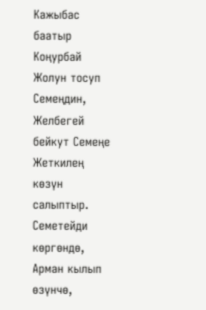Кажыбас баатыр Коңурбай
Жолун тосуп Семеңдин,
Желбегей бейкут Семеңе
Жеткилең көзүн салыптыр.
Семетейди көргөндө,
Арман кылып өзүнчө,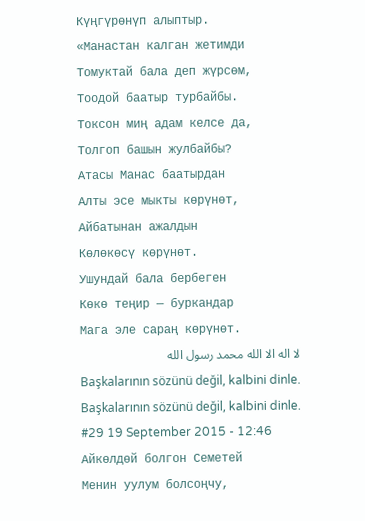Күңгүрөнүп алыптыр.
«Манастан калган жетимди
Томуктай бала деп жүрсөм,
Тоодой баатыр турбайбы.
Токсон миң адам келсе да,
Толгоп башын жулбайбы?
Атасы Манас баатырдан
Алты эсе мыкты көрүнөт,
Айбатынан ажалдын
Көлөкөсү көрүнөт.
Ушундай бала бербеген
Көкө теңир — буркандар
Мага эле сараң көрүнөт.
لا اله الا الله محمد رسول الله
Başkalarının sözünü değil, kalbini dinle.
Başkalarının sözünü değil, kalbini dinle.
#29 19 September 2015 - 12:46
Айкөлдөй болгон Семетей
Менин уулум болсоңчу,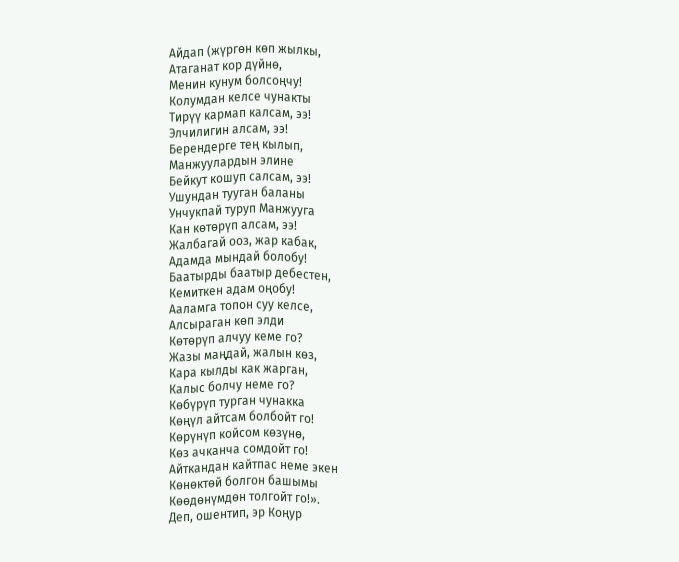Айдап (жүргөн көп жылкы,
Атаганат кор дүйнө,
Менин кунум болсоңчу!
Колумдан келсе чунакты
Тирүү кармап калсам, ээ!
Элчилигин алсам, ээ!
Берендерге тең кылып,
Манжуулардын элине
Бейкут кошуп салсам, ээ!
Ушундан тууган баланы
Унчукпай туруп Манжууга
Кан көтөрүп алсам, ээ!
Жалбагай ооз, жар кабак,
Адамда мындай болобу!
Баатырды баатыр дебестен,
Кемиткен адам оңобу!
Ааламга топон суу келсе,
Алсыраган көп элди
Көтөрүп алчуу кеме го?
Жазы маңдай, жалын көз,
Кара кылды как жарган,
Калыс болчу неме го?
Көбүрүп турган чунакка
Көңүл айтсам болбойт го!
Көрүнүп койсом көзүнө,
Көз ачканча сомдойт го!
Айткандан кайтпас неме экен
Көнөктөй болгон башымы
Көөдөнүмдөн толгойт го!».
Деп, ошентип, эр Коңур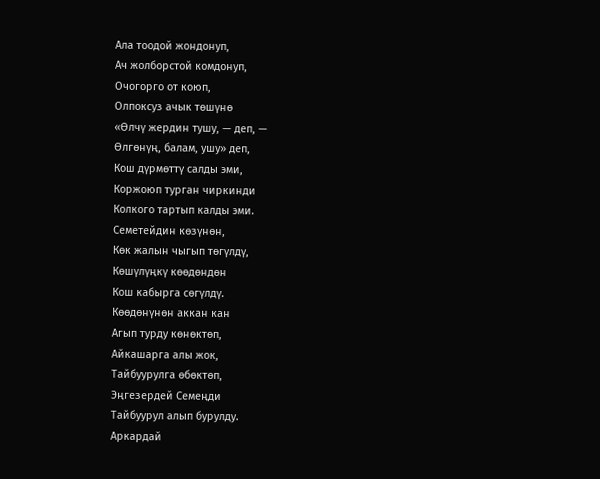Ала тоодой жондонуп,
Ач жолборстой комдонуп,
Очогорго от коюп,
Олпоксуз ачык төшүнө
«Өлчү жердин тушу, — деп, —
Өлгөнүң, балам, ушу» деп,
Кош дүрмөттү салды эми,
Коржоюп турган чиркинди
Колкого тартып калды эми.
Семетейдин көзүнөн,
Көк жалын чыгып төгүлдү,
Көшүлүңкү көөдөндөн
Кош кабырга сөгүлдү.
Көөдөнүнөн аккан кан
Агып турду көнөктөп,
Айкашарга алы жок,
Тайбуурулга өбөктөп,
Эңгезердей Семеңди
Тайбуурул алып бурулду.
Аркардай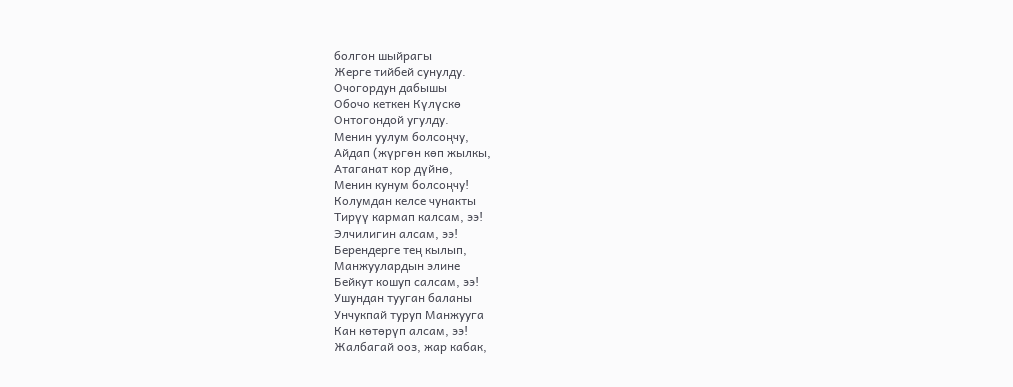болгон шыйрагы
Жерге тийбей сунулду.
Очогордун дабышы
Обочо кеткен Күлүскө
Онтогондой угулду.
Менин уулум болсоңчу,
Айдап (жүргөн көп жылкы,
Атаганат кор дүйнө,
Менин кунум болсоңчу!
Колумдан келсе чунакты
Тирүү кармап калсам, ээ!
Элчилигин алсам, ээ!
Берендерге тең кылып,
Манжуулардын элине
Бейкут кошуп салсам, ээ!
Ушундан тууган баланы
Унчукпай туруп Манжууга
Кан көтөрүп алсам, ээ!
Жалбагай ооз, жар кабак,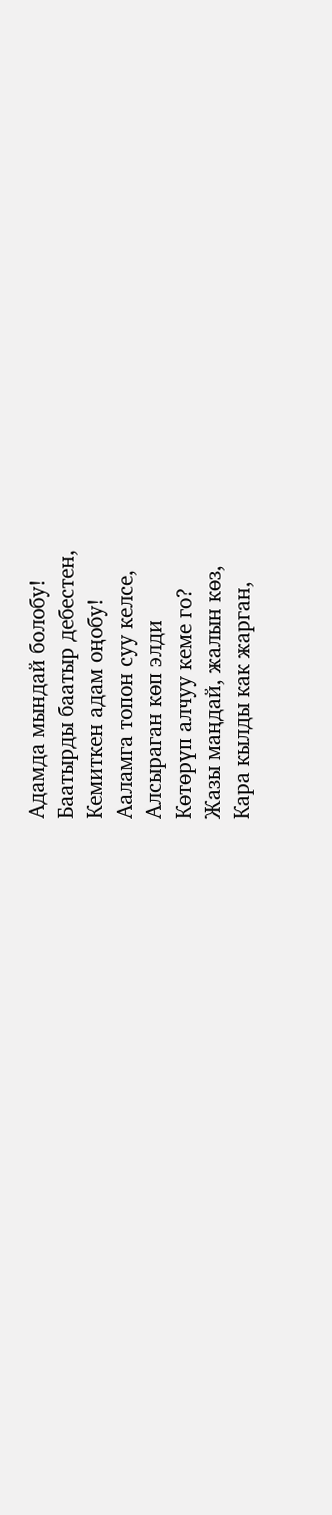Адамда мындай болобу!
Баатырды баатыр дебестен,
Кемиткен адам оңобу!
Ааламга топон суу келсе,
Алсыраган көп элди
Көтөрүп алчуу кеме го?
Жазы маңдай, жалын көз,
Кара кылды как жарган,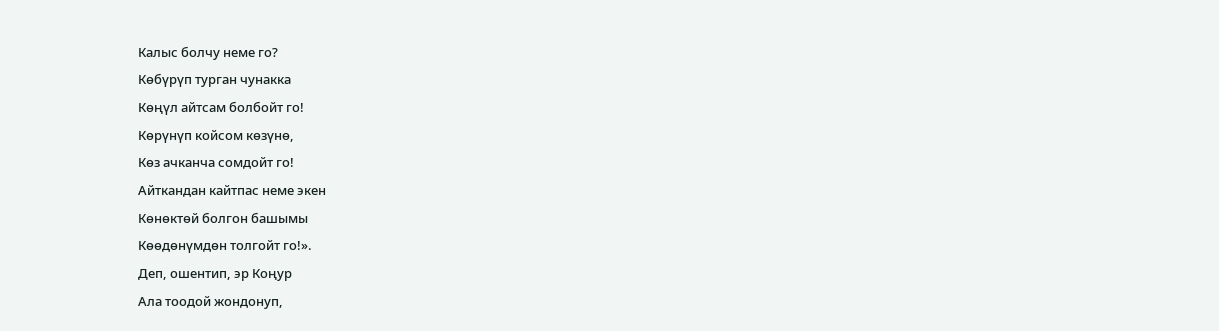Калыс болчу неме го?
Көбүрүп турган чунакка
Көңүл айтсам болбойт го!
Көрүнүп койсом көзүнө,
Көз ачканча сомдойт го!
Айткандан кайтпас неме экен
Көнөктөй болгон башымы
Көөдөнүмдөн толгойт го!».
Деп, ошентип, эр Коңур
Ала тоодой жондонуп,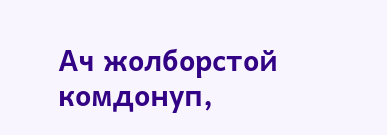Ач жолборстой комдонуп,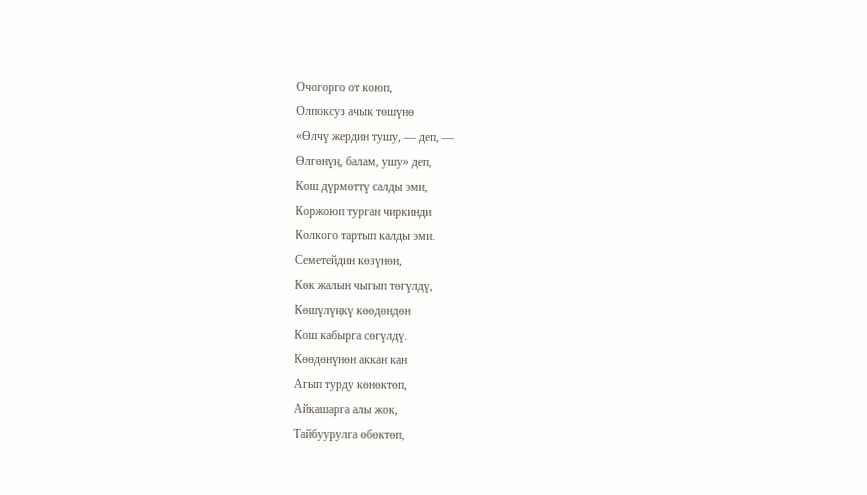Очогорго от коюп,
Олпоксуз ачык төшүнө
«Өлчү жердин тушу, — деп, —
Өлгөнүң, балам, ушу» деп,
Кош дүрмөттү салды эми,
Коржоюп турган чиркинди
Колкого тартып калды эми.
Семетейдин көзүнөн,
Көк жалын чыгып төгүлдү,
Көшүлүңкү көөдөндөн
Кош кабырга сөгүлдү.
Көөдөнүнөн аккан кан
Агып турду көнөктөп,
Айкашарга алы жок,
Тайбуурулга өбөктөп,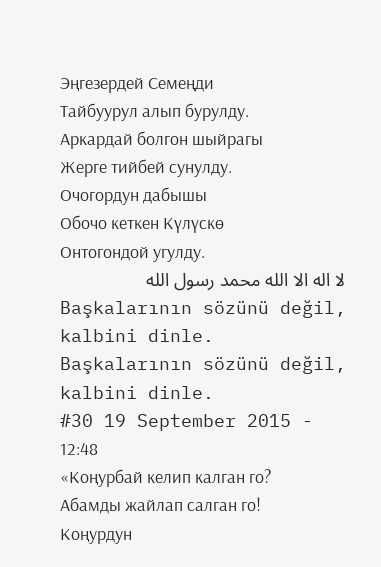Эңгезердей Семеңди
Тайбуурул алып бурулду.
Аркардай болгон шыйрагы
Жерге тийбей сунулду.
Очогордун дабышы
Обочо кеткен Күлүскө
Онтогондой угулду.
لا اله الا الله محمد رسول الله
Başkalarının sözünü değil, kalbini dinle.
Başkalarının sözünü değil, kalbini dinle.
#30 19 September 2015 - 12:48
«Коңурбай келип калган го?
Абамды жайлап салган го!
Коңурдун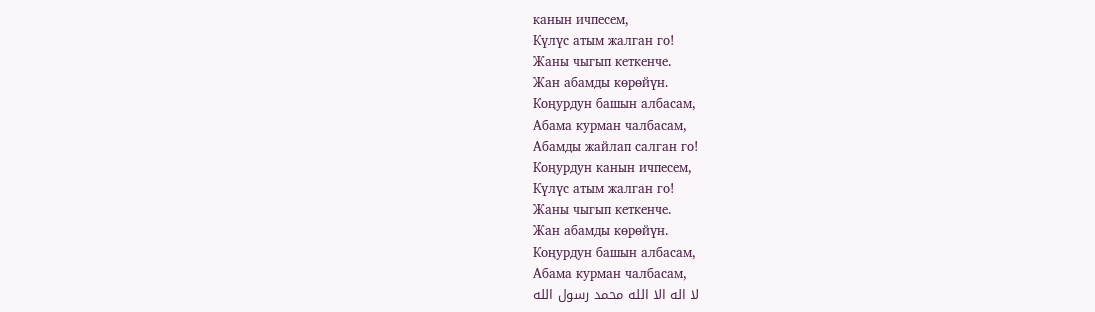канын ичпесем,
Күлүс атым жалган го!
Жаны чыгып кеткенче.
Жан абамды көрөйүн.
Коңурдун башын албасам,
Абама курман чалбасам,
Абамды жайлап салган го!
Коңурдун канын ичпесем,
Күлүс атым жалган го!
Жаны чыгып кеткенче.
Жан абамды көрөйүн.
Коңурдун башын албасам,
Абама курман чалбасам,
لا اله الا الله محمد رسول الله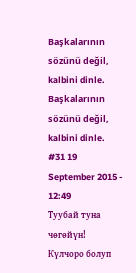Başkalarının sözünü değil, kalbini dinle.
Başkalarının sözünü değil, kalbini dinle.
#31 19 September 2015 - 12:49
Туубай туна чөгөйүн!
Күлчоро болуп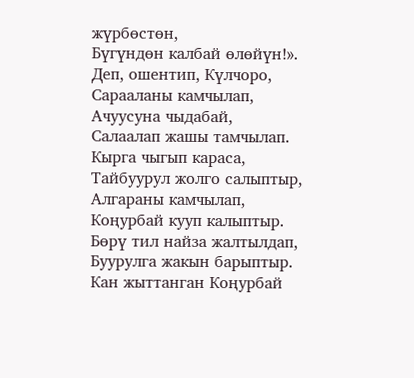жүрбөстөн,
Бүгүндөн калбай өлөйүн!».
Деп, ошентип, Күлчоро,
Сарааланы камчылап,
Ачуусуна чыдабай,
Салаалап жашы тамчылап.
Кырга чыгып караса,
Тайбуурул жолго салыптыр,
Алгараны камчылап,
Коңурбай кууп калыптыр.
Бөрү тил найза жалтылдап,
Буурулга жакын барыптыр.
Кан жыттанган Коңурбай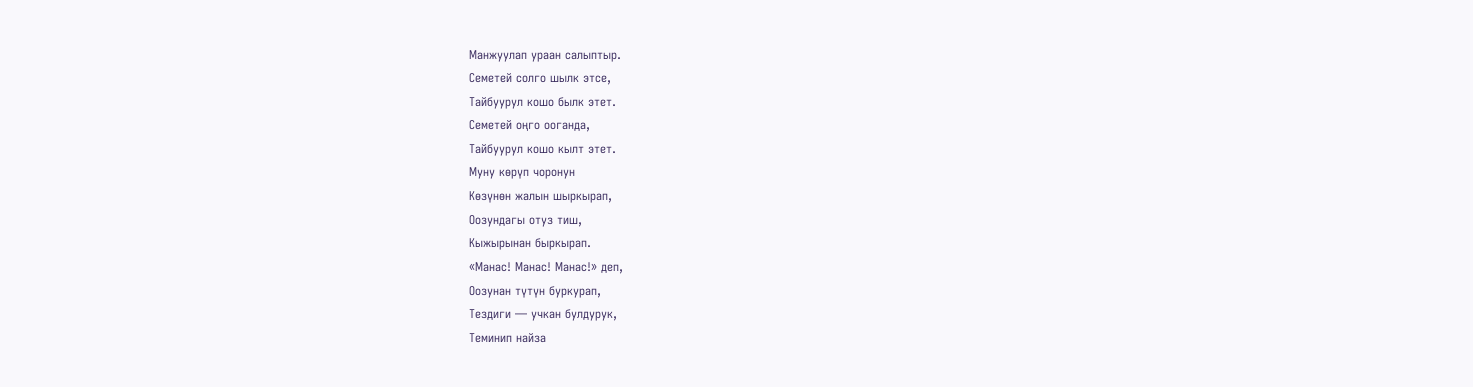Манжуулап ураан салыптыр.
Семетей солго шылк этсе,
Тайбуурул кошо былк этет.
Семетей оңго ооганда,
Тайбуурул кошо кылт этет.
Муну көрүп чоронун
Көзүнөн жалын шыркырап,
Оозундагы отуз тиш,
Кыжырынан быркырап.
«Манас! Манас! Манас!» деп,
Оозунан түтүн буркурап,
Тездиги — учкан булдурук,
Теминип найза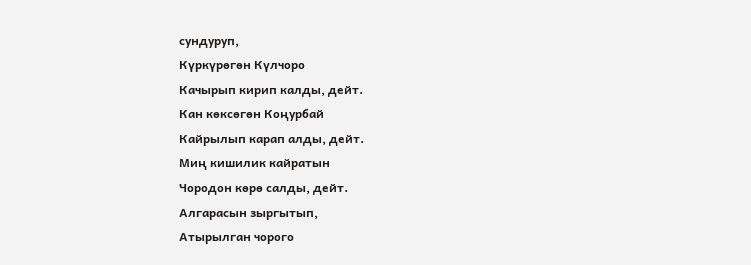сундуруп,
Күркүрөгөн Күлчоро
Качырып кирип калды, дейт.
Кан көксөгөн Коңурбай
Кайрылып карап алды, дейт.
Миң кишилик кайратын
Чородон көрө салды, дейт.
Алгарасын зыргытып,
Атырылган чорого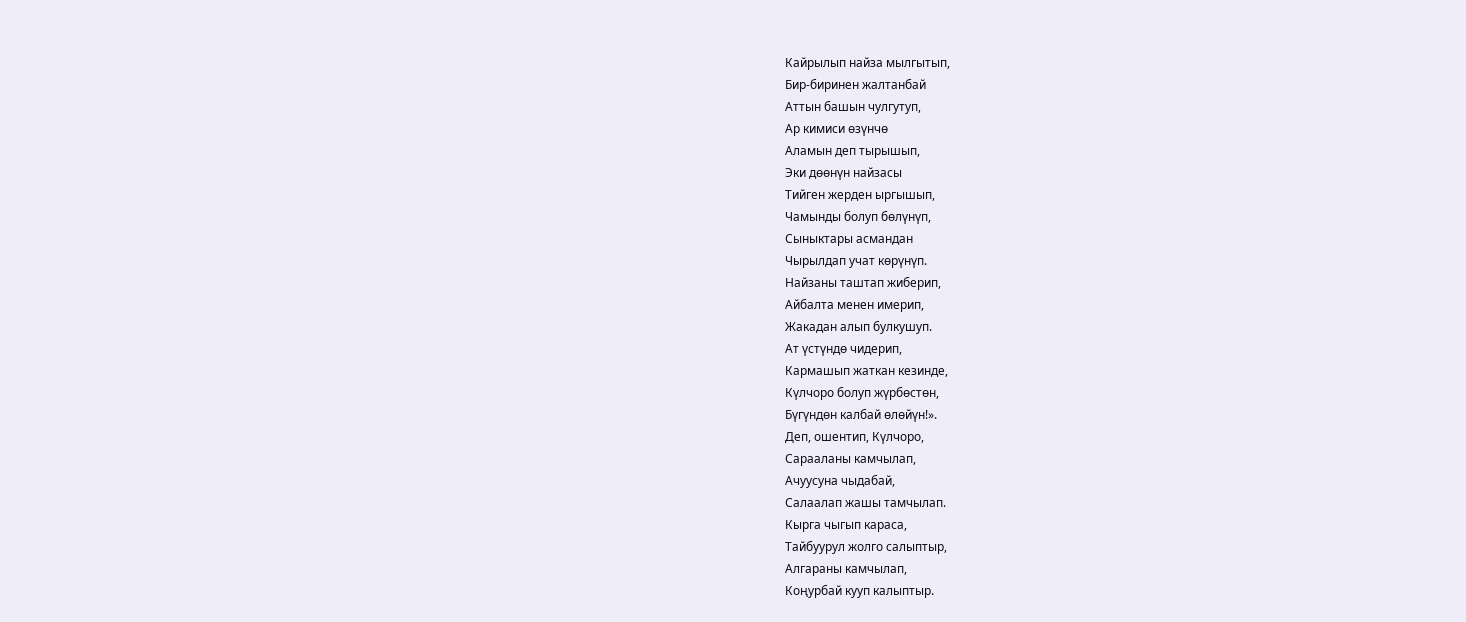Кайрылып найза мылгытып,
Бир-биринен жалтанбай
Аттын башын чулгутуп,
Ар кимиси өзүнчө
Аламын деп тырышып,
Эки дөөнүн найзасы
Тийген жерден ыргышып,
Чамынды болуп бөлүнүп,
Сыныктары асмандан
Чырылдап учат көрүнүп.
Найзаны таштап жиберип,
Айбалта менен имерип,
Жакадан алып булкушуп.
Ат үстүндө чидерип,
Кармашып жаткан кезинде,
Күлчоро болуп жүрбөстөн,
Бүгүндөн калбай өлөйүн!».
Деп, ошентип, Күлчоро,
Сарааланы камчылап,
Ачуусуна чыдабай,
Салаалап жашы тамчылап.
Кырга чыгып караса,
Тайбуурул жолго салыптыр,
Алгараны камчылап,
Коңурбай кууп калыптыр.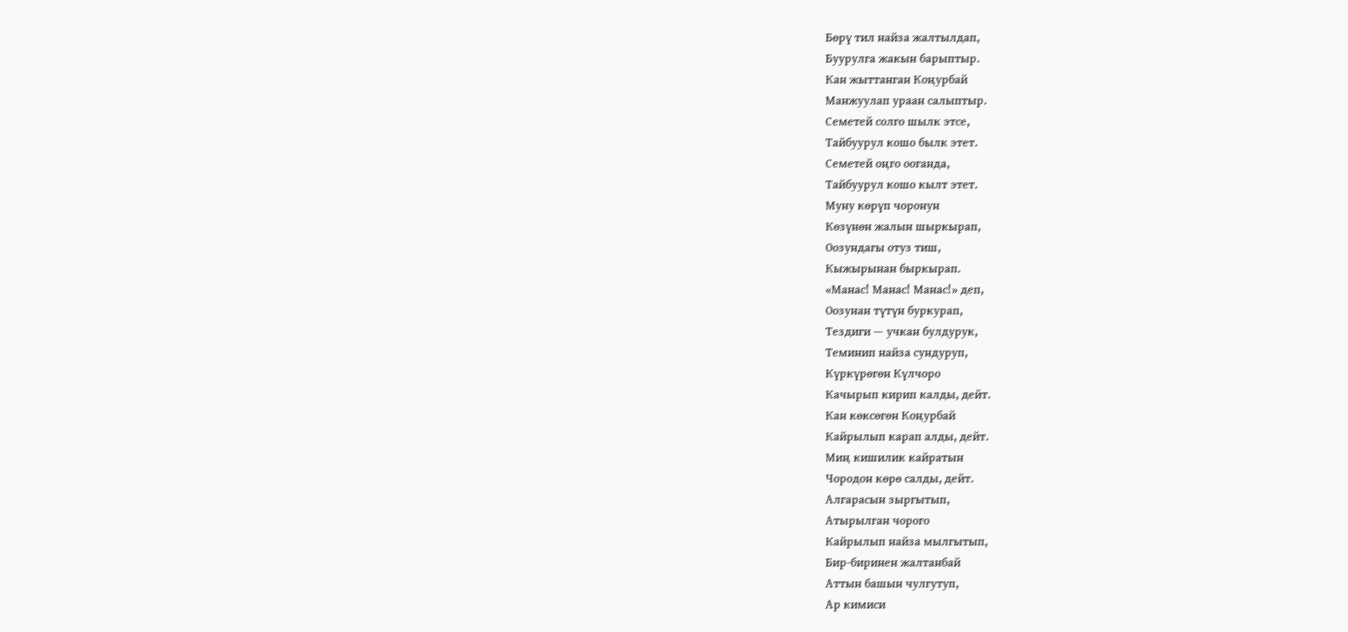Бөрү тил найза жалтылдап,
Буурулга жакын барыптыр.
Кан жыттанган Коңурбай
Манжуулап ураан салыптыр.
Семетей солго шылк этсе,
Тайбуурул кошо былк этет.
Семетей оңго ооганда,
Тайбуурул кошо кылт этет.
Муну көрүп чоронун
Көзүнөн жалын шыркырап,
Оозундагы отуз тиш,
Кыжырынан быркырап.
«Манас! Манас! Манас!» деп,
Оозунан түтүн буркурап,
Тездиги — учкан булдурук,
Теминип найза сундуруп,
Күркүрөгөн Күлчоро
Качырып кирип калды, дейт.
Кан көксөгөн Коңурбай
Кайрылып карап алды, дейт.
Миң кишилик кайратын
Чородон көрө салды, дейт.
Алгарасын зыргытып,
Атырылган чорого
Кайрылып найза мылгытып,
Бир-биринен жалтанбай
Аттын башын чулгутуп,
Ар кимиси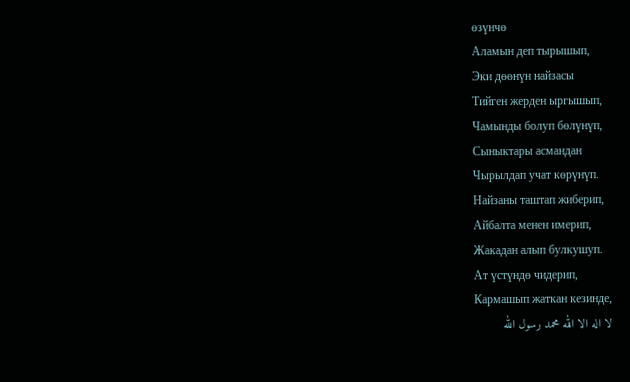өзүнчө
Аламын деп тырышып,
Эки дөөнүн найзасы
Тийген жерден ыргышып,
Чамынды болуп бөлүнүп,
Сыныктары асмандан
Чырылдап учат көрүнүп.
Найзаны таштап жиберип,
Айбалта менен имерип,
Жакадан алып булкушуп.
Ат үстүндө чидерип,
Кармашып жаткан кезинде,
لا اله الا الله محمد رسول الله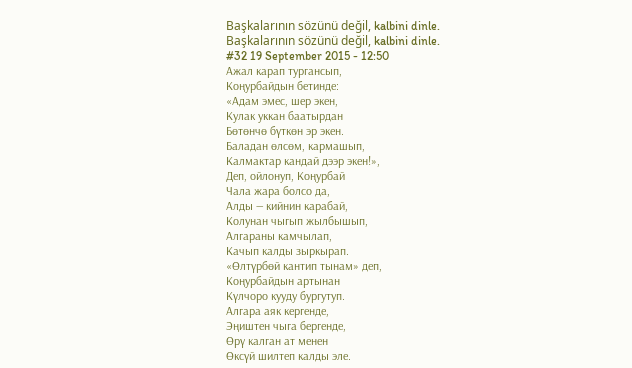Başkalarının sözünü değil, kalbini dinle.
Başkalarının sözünü değil, kalbini dinle.
#32 19 September 2015 - 12:50
Ажал карап тургансып,
Коңурбайдын бетинде:
«Адам эмес, шер экен,
Кулак уккан баатырдан
Бөтөнчө бүткөн эр экен.
Баладан өлсөм, кармашып,
Калмактар кандай дээр экен!»,
Деп, ойлонуп, Коңурбай
Чала жара болсо да,
Алды — кийнин карабай,
Колунан чыгып жылбышып,
Алгараны камчылап,
Качып калды зыркырап.
«Өлтүрбөй кантип тынам» деп,
Коңурбайдын артынан
Күлчоро кууду бургутуп.
Алгара аяк кергенде,
Эңиштен чыга бергенде,
Өрү калган ат менен
Өксүй шилтеп калды эле.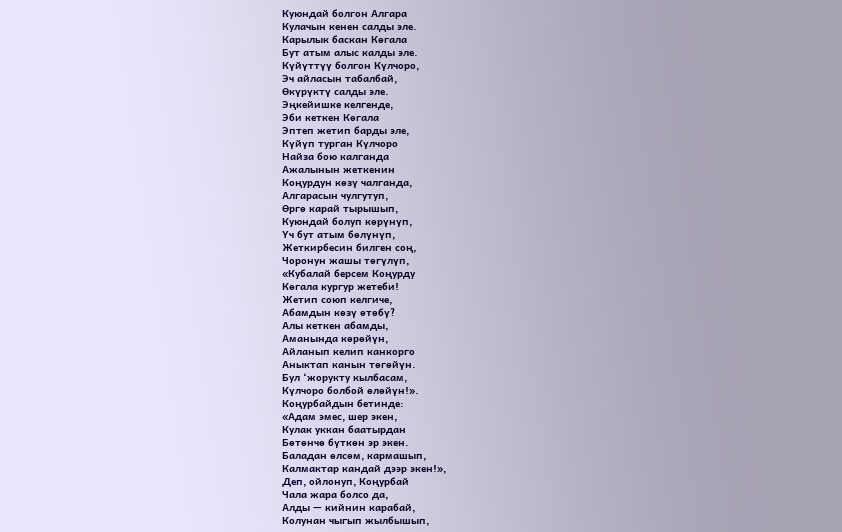Куюндай болгон Алгара
Кулачын кенен салды эле.
Карылык баскан Көгала
Бут атым алыс калды эле.
Күйүттүү болгон Күлчоро,
Эч айласын табалбай,
Өкүрүктү салды эле.
Эңкейишке келгенде,
Эби кеткен Көгала
Эптеп жетип барды эле,
Күйүп турган Күлчоро
Найза бою калганда
Ажалынын жеткенин
Коңурдун көзү чалганда,
Алгарасын чулгутуп,
Өргө карай тырышып,
Куюндай болуп көрүнүп,
Үч бут атым бөлүнүп,
Жеткирбесин билген соң,
Чоронун жашы төгүлүп,
«Кубалай берсем Коңурду
Көгала кургур жетеби!
Жетип союп келгиче,
Абамдын көзү өтөбү?
Алы кеткен абамды,
Аманында көрөйүн,
Айланып келип канкорго
Аныктап канын төгөйүн.
Бул ‘жорукту кылбасам,
Күлчоро болбой өлөйүн!».
Коңурбайдын бетинде:
«Адам эмес, шер экен,
Кулак уккан баатырдан
Бөтөнчө бүткөн эр экен.
Баладан өлсөм, кармашып,
Калмактар кандай дээр экен!»,
Деп, ойлонуп, Коңурбай
Чала жара болсо да,
Алды — кийнин карабай,
Колунан чыгып жылбышып,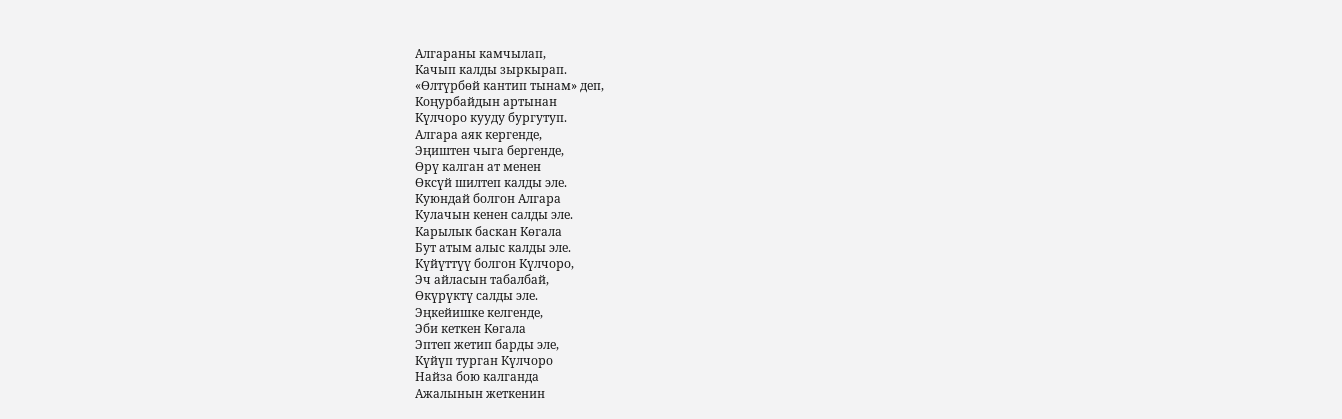Алгараны камчылап,
Качып калды зыркырап.
«Өлтүрбөй кантип тынам» деп,
Коңурбайдын артынан
Күлчоро кууду бургутуп.
Алгара аяк кергенде,
Эңиштен чыга бергенде,
Өрү калган ат менен
Өксүй шилтеп калды эле.
Куюндай болгон Алгара
Кулачын кенен салды эле.
Карылык баскан Көгала
Бут атым алыс калды эле.
Күйүттүү болгон Күлчоро,
Эч айласын табалбай,
Өкүрүктү салды эле.
Эңкейишке келгенде,
Эби кеткен Көгала
Эптеп жетип барды эле,
Күйүп турган Күлчоро
Найза бою калганда
Ажалынын жеткенин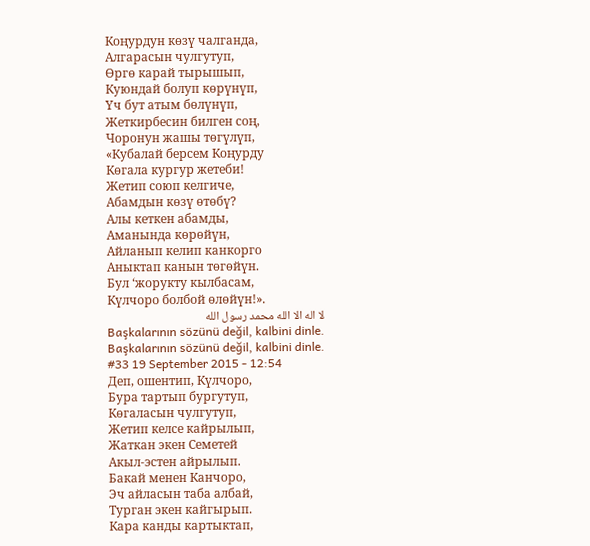Коңурдун көзү чалганда,
Алгарасын чулгутуп,
Өргө карай тырышып,
Куюндай болуп көрүнүп,
Үч бут атым бөлүнүп,
Жеткирбесин билген соң,
Чоронун жашы төгүлүп,
«Кубалай берсем Коңурду
Көгала кургур жетеби!
Жетип союп келгиче,
Абамдын көзү өтөбү?
Алы кеткен абамды,
Аманында көрөйүн,
Айланып келип канкорго
Аныктап канын төгөйүн.
Бул ‘жорукту кылбасам,
Күлчоро болбой өлөйүн!».
لا اله الا الله محمد رسول الله
Başkalarının sözünü değil, kalbini dinle.
Başkalarının sözünü değil, kalbini dinle.
#33 19 September 2015 - 12:54
Деп, ошентип, Күлчоро,
Бура тартып бургутуп,
Көгаласын чулгутуп,
Жетип келсе кайрылып,
Жаткан экен Семетей
Акыл-эстен айрылып.
Бакай менен Канчоро,
Эч айласын таба албай,
Турган экен кайгырып.
Кара канды картыктап,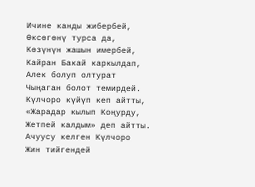Ичине канды жибербей,
Өксөгөнү турса да,
Көзүнүн жашын имербей,
Кайран Бакай каркылдап,
Алек болуп олтурат
Чыңаган болот темирдей.
Күлчоро күйүп кеп айтты,
«Жарадар кылып Коңурду,
Жетпей калдым» деп айтты.
Ачуусу келген Күлчоро
Жин тийгендей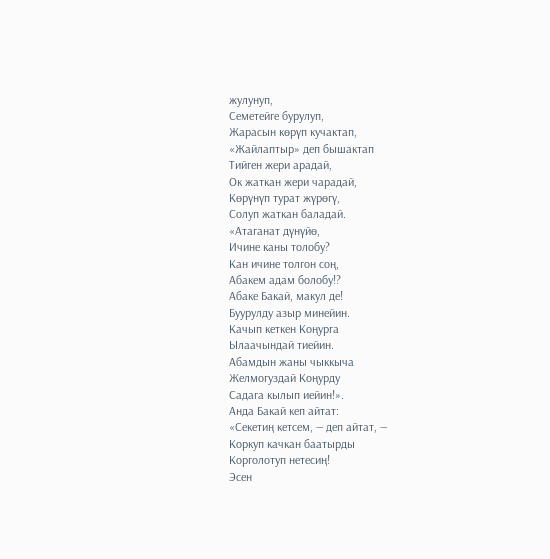жулунуп,
Семетейге бурулуп,
Жарасын көрүп кучактап,
«Жайлаптыр» деп бышактап
Тийген жери арадай,
Ок жаткан жери чарадай,
Көрүнүп турат жүрөгү,
Солуп жаткан баладай.
«Атаганат дүнүйө,
Ичине каны толобу?
Кан ичине толгон соң,
Абакем адам болобу!?
Абаке Бакай, макул де!
Буурулду азыр минейин.
Качып кеткен Коңурга
Ылаачындай тиейин.
Абамдын жаны чыккыча
Желмогуздай Коңурду
Садага кылып иейин!».
Анда Бакай кеп айтат:
«Секетиң кетсем, — деп айтат, —
Коркуп качкан баатырды
Корголотуп нетесиң!
Эсен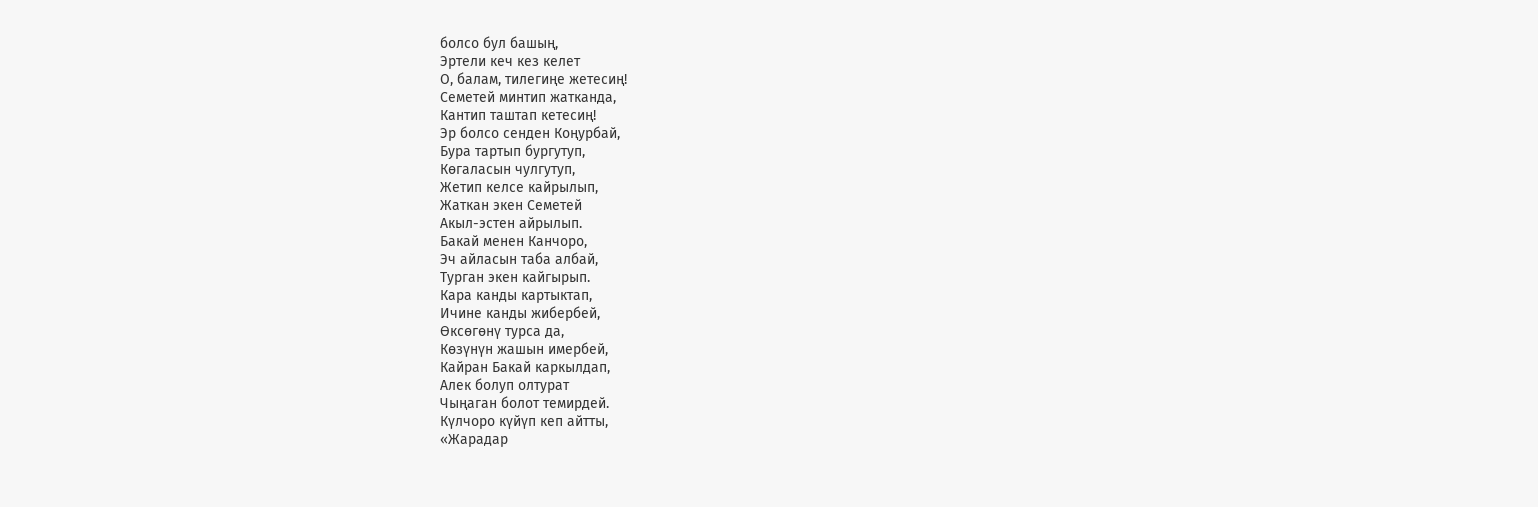болсо бул башың,
Эртели кеч кез келет
О, балам, тилегиңе жетесиң!
Семетей минтип жатканда,
Кантип таштап кетесиң!
Эр болсо сенден Коңурбай,
Бура тартып бургутуп,
Көгаласын чулгутуп,
Жетип келсе кайрылып,
Жаткан экен Семетей
Акыл-эстен айрылып.
Бакай менен Канчоро,
Эч айласын таба албай,
Турган экен кайгырып.
Кара канды картыктап,
Ичине канды жибербей,
Өксөгөнү турса да,
Көзүнүн жашын имербей,
Кайран Бакай каркылдап,
Алек болуп олтурат
Чыңаган болот темирдей.
Күлчоро күйүп кеп айтты,
«Жарадар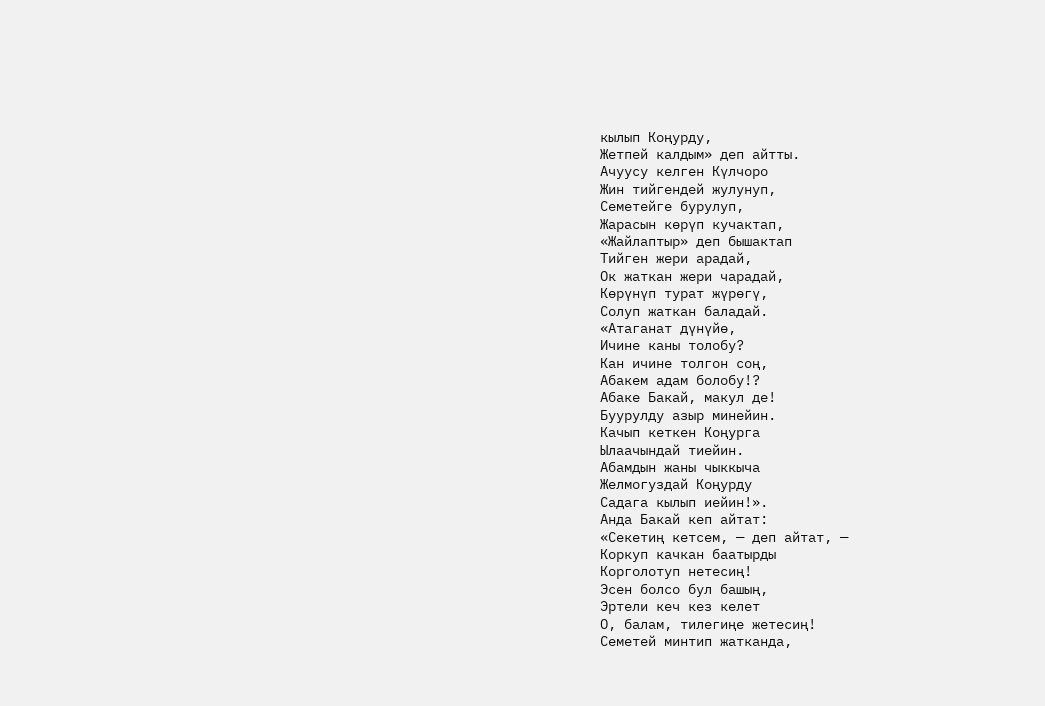кылып Коңурду,
Жетпей калдым» деп айтты.
Ачуусу келген Күлчоро
Жин тийгендей жулунуп,
Семетейге бурулуп,
Жарасын көрүп кучактап,
«Жайлаптыр» деп бышактап
Тийген жери арадай,
Ок жаткан жери чарадай,
Көрүнүп турат жүрөгү,
Солуп жаткан баладай.
«Атаганат дүнүйө,
Ичине каны толобу?
Кан ичине толгон соң,
Абакем адам болобу!?
Абаке Бакай, макул де!
Буурулду азыр минейин.
Качып кеткен Коңурга
Ылаачындай тиейин.
Абамдын жаны чыккыча
Желмогуздай Коңурду
Садага кылып иейин!».
Анда Бакай кеп айтат:
«Секетиң кетсем, — деп айтат, —
Коркуп качкан баатырды
Корголотуп нетесиң!
Эсен болсо бул башың,
Эртели кеч кез келет
О, балам, тилегиңе жетесиң!
Семетей минтип жатканда,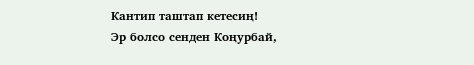Кантип таштап кетесиң!
Эр болсо сенден Коңурбай,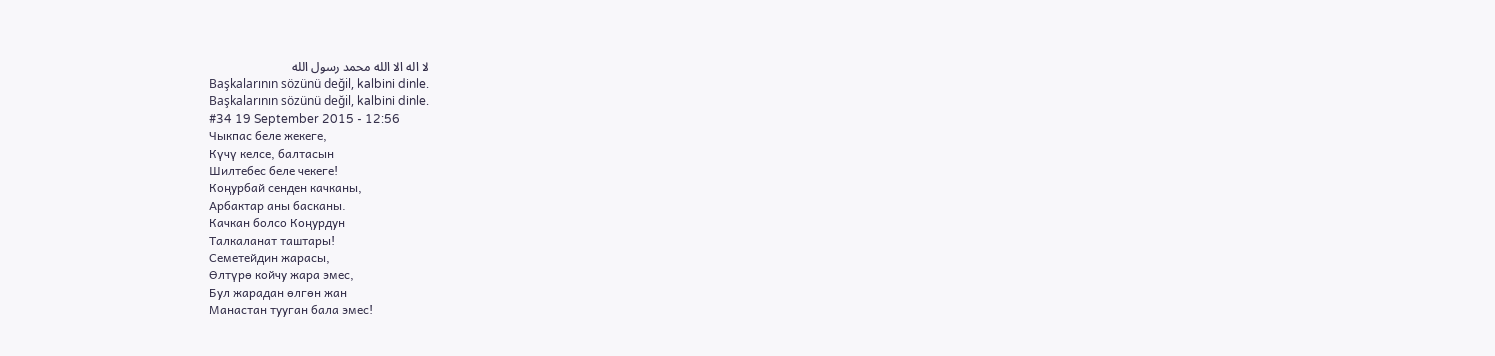لا اله الا الله محمد رسول الله
Başkalarının sözünü değil, kalbini dinle.
Başkalarının sözünü değil, kalbini dinle.
#34 19 September 2015 - 12:56
Чыкпас беле жекеге,
Күчү келсе, балтасын
Шилтебес беле чекеге!
Коңурбай сенден качканы,
Арбактар аны басканы.
Качкан болсо Коңурдун
Талкаланат таштары!
Семетейдин жарасы,
Өлтүрө койчу жара эмес,
Бул жарадан өлгөн жан
Манастан тууган бала эмес!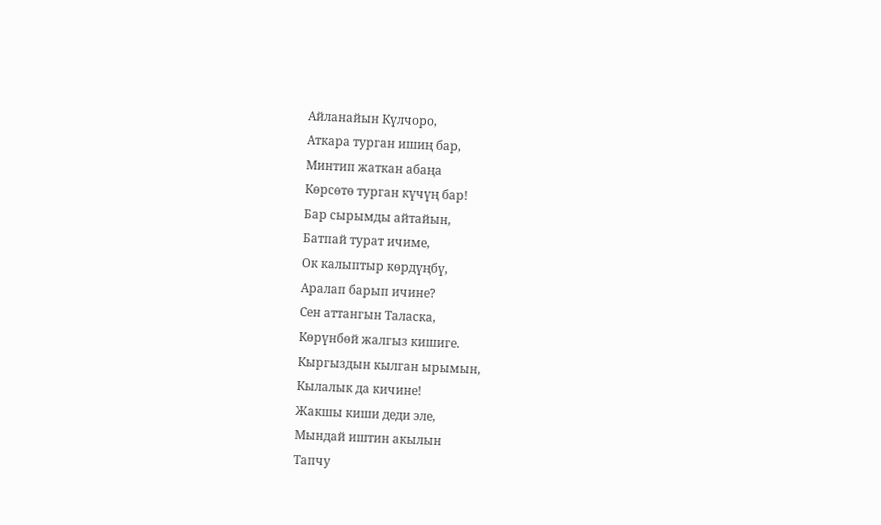Айланайын Күлчоро,
Аткара турган ишиң бар,
Минтип жаткан абаңа
Көрсөтө турган күчүң бар!
Бар сырымды айтайын,
Батпай турат ичиме,
Ок калыптыр көрдүңбү,
Аралап барып ичине?
Сен аттангын Таласка,
Көрүнбөй жалгыз кишиге.
Кыргыздын кылган ырымын,
Кылалык да кичине!
Жакшы киши деди эле,
Мындай иштин акылын
Тапчу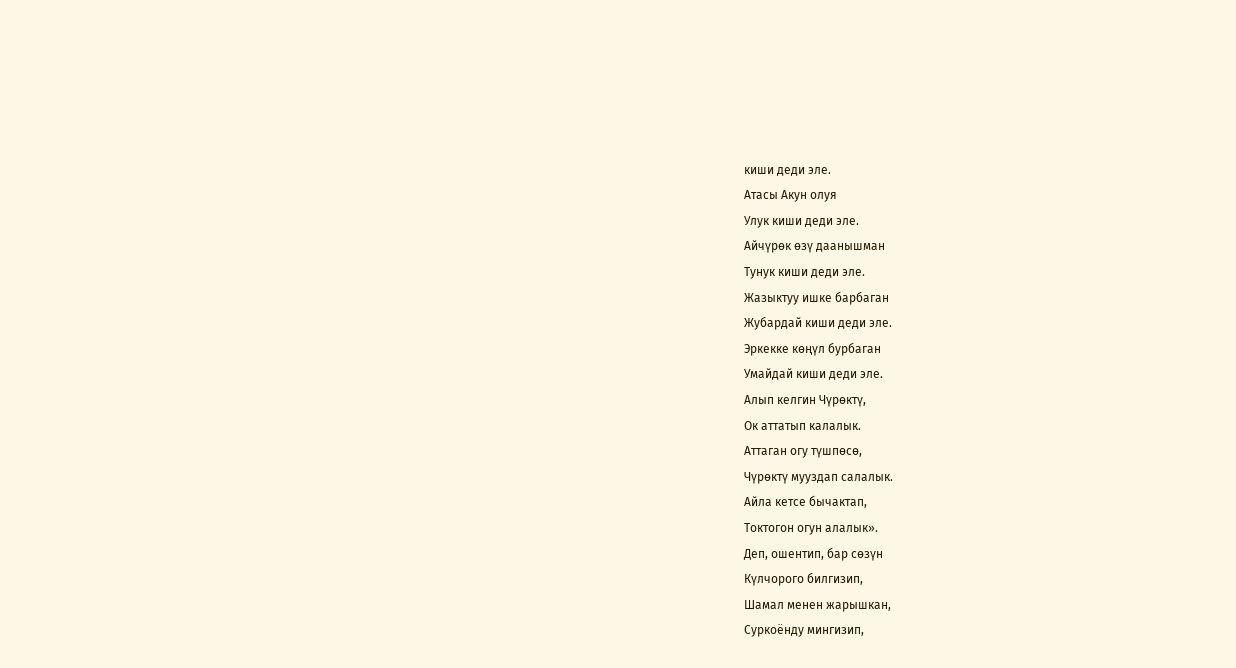киши деди эле.
Атасы Акун олуя
Улук киши деди эле.
Айчүрөк өзү даанышман
Тунук киши деди эле.
Жазыктуу ишке барбаган
Жубардай киши деди эле.
Эркекке көңүл бурбаган
Умайдай киши деди эле.
Алып келгин Чүрөктү,
Ок аттатып калалык.
Аттаган огу түшпөсө,
Чүрөктү мууздап салалык.
Айла кетсе бычактап,
Токтогон огун алалык».
Деп, ошентип, бар сөзүн
Күлчорого билгизип,
Шамал менен жарышкан,
Суркоёнду мингизип,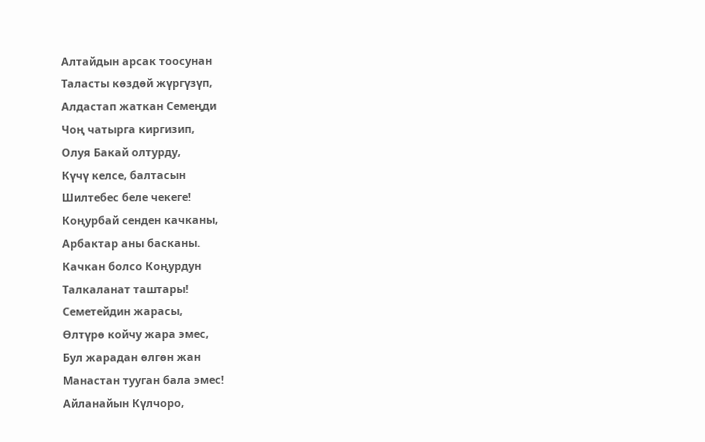Алтайдын арсак тоосунан
Таласты көздөй жүргүзүп,
Алдастап жаткан Семеңди
Чоң чатырга киргизип,
Олуя Бакай олтурду,
Күчү келсе, балтасын
Шилтебес беле чекеге!
Коңурбай сенден качканы,
Арбактар аны басканы.
Качкан болсо Коңурдун
Талкаланат таштары!
Семетейдин жарасы,
Өлтүрө койчу жара эмес,
Бул жарадан өлгөн жан
Манастан тууган бала эмес!
Айланайын Күлчоро,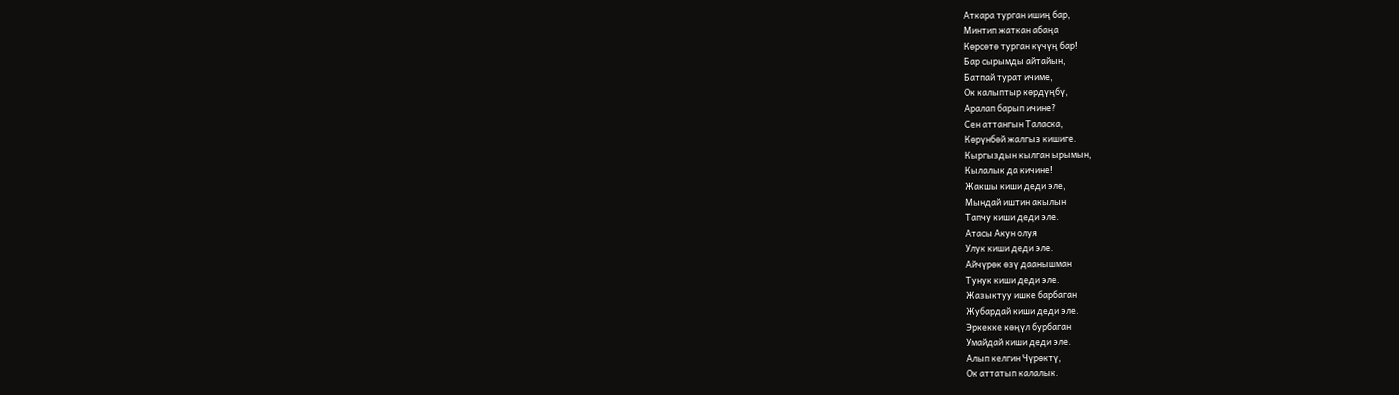Аткара турган ишиң бар,
Минтип жаткан абаңа
Көрсөтө турган күчүң бар!
Бар сырымды айтайын,
Батпай турат ичиме,
Ок калыптыр көрдүңбү,
Аралап барып ичине?
Сен аттангын Таласка,
Көрүнбөй жалгыз кишиге.
Кыргыздын кылган ырымын,
Кылалык да кичине!
Жакшы киши деди эле,
Мындай иштин акылын
Тапчу киши деди эле.
Атасы Акун олуя
Улук киши деди эле.
Айчүрөк өзү даанышман
Тунук киши деди эле.
Жазыктуу ишке барбаган
Жубардай киши деди эле.
Эркекке көңүл бурбаган
Умайдай киши деди эле.
Алып келгин Чүрөктү,
Ок аттатып калалык.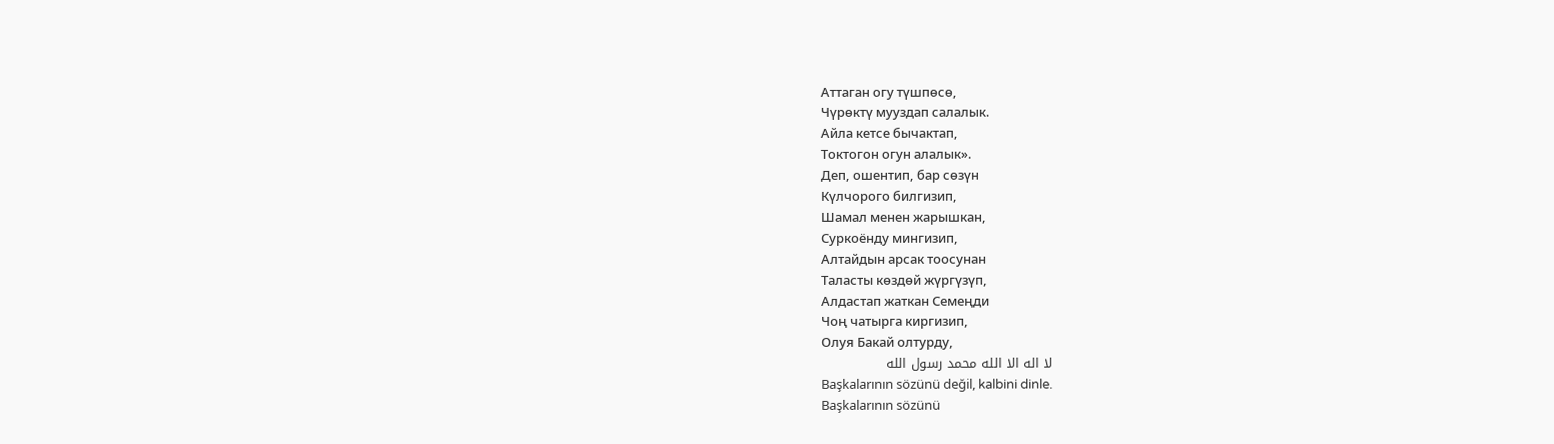Аттаган огу түшпөсө,
Чүрөктү мууздап салалык.
Айла кетсе бычактап,
Токтогон огун алалык».
Деп, ошентип, бар сөзүн
Күлчорого билгизип,
Шамал менен жарышкан,
Суркоёнду мингизип,
Алтайдын арсак тоосунан
Таласты көздөй жүргүзүп,
Алдастап жаткан Семеңди
Чоң чатырга киргизип,
Олуя Бакай олтурду,
لا اله الا الله محمد رسول الله
Başkalarının sözünü değil, kalbini dinle.
Başkalarının sözünü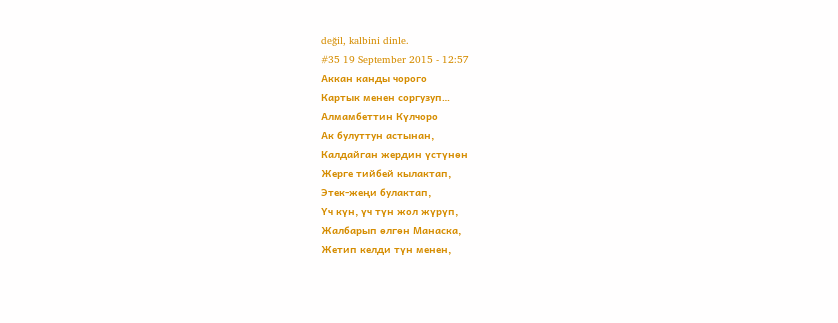değil, kalbini dinle.
#35 19 September 2015 - 12:57
Аккан канды чорого
Картык менен соргузуп…
Алмамбеттин Күлчоро
Ак булуттун астынан,
Калдайган жердин үстүнөн
Жерге тийбей кылактап,
Этек-жеңи булактап,
Үч күн, үч түн жол жүрүп,
Жалбарып өлгөн Манаска,
Жетип келди түн менен,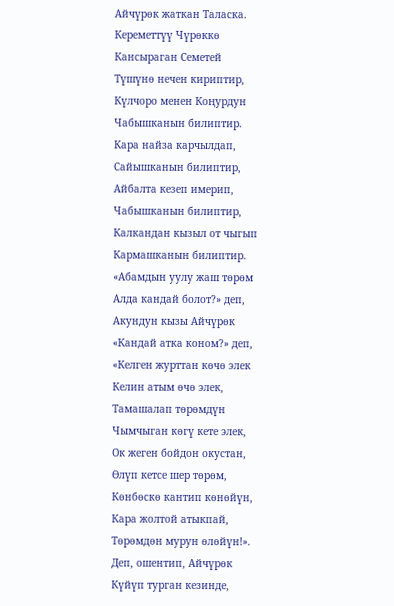Айчүрөк жаткан Таласка.
Кереметтүү Чүрөккө
Кансыраган Семетей
Түшүнө нечен кириптир,
Күлчоро менен Коңурдун
Чабышканын билиптир.
Кара найза карчылдап,
Сайышканын билиптир,
Айбалта кезеп имерип,
Чабышканын билиптир,
Калкандан кызыл от чыгып
Кармашканын билиптир.
«Абамдын уулу жаш төрөм
Алда кандай болот?» деп,
Акундун кызы Айчүрөк
«Кандай атка коном?» деп,
«Келген журттан көчө элек
Келин атым өчө элек,
Тамашалап төрөмдүн
Чымчыган көгү кете элек,
Ок жеген бойдон окустан,
Өлүп кетсе шер төрөм,
Көнбөскө кантип көнөйүн,
Кара жолтой атыкпай,
Төрөмдөн мурун өлөйүн!».
Деп, ошентип, Айчүрөк
Күйүп турган кезинде,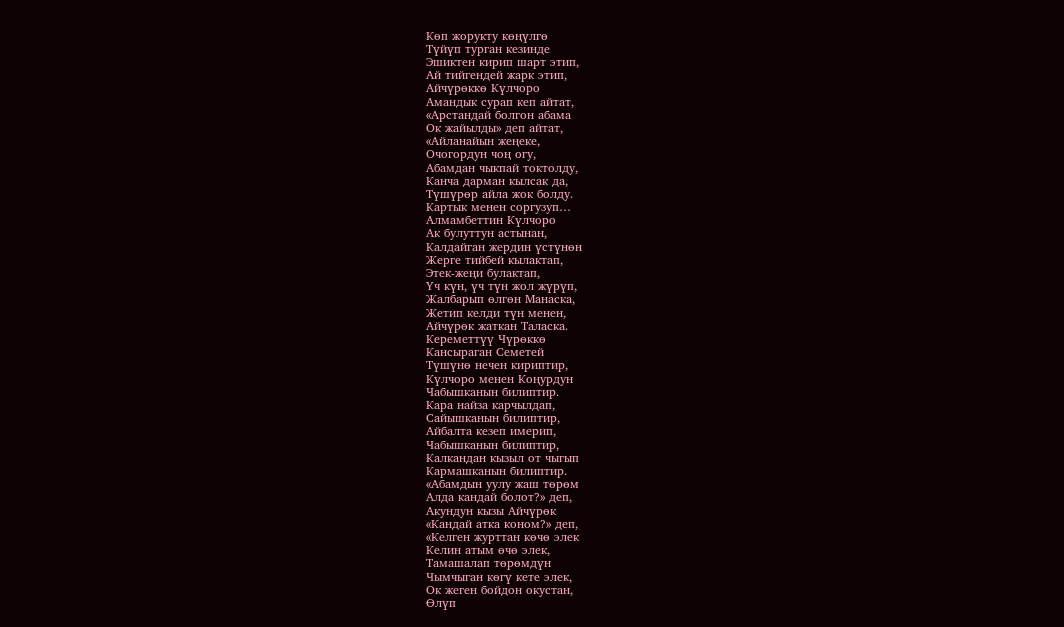Көп жорукту көңүлгө
Түйүп турган кезинде
Эшиктен кирип шарт этип,
Ай тийгендей жарк этип,
Айчүрөккө Күлчоро
Амандык сурап кеп айтат,
«Арстандай болгон абама
Ок жайылды» деп айтат,
«Айланайын жеңеке,
Очогордун чоң огу,
Абамдан чыкпай токтолду,
Канча дарман кылсак да,
Түшүрөр айла жок болду.
Картык менен соргузуп…
Алмамбеттин Күлчоро
Ак булуттун астынан,
Калдайган жердин үстүнөн
Жерге тийбей кылактап,
Этек-жеңи булактап,
Үч күн, үч түн жол жүрүп,
Жалбарып өлгөн Манаска,
Жетип келди түн менен,
Айчүрөк жаткан Таласка.
Кереметтүү Чүрөккө
Кансыраган Семетей
Түшүнө нечен кириптир,
Күлчоро менен Коңурдун
Чабышканын билиптир.
Кара найза карчылдап,
Сайышканын билиптир,
Айбалта кезеп имерип,
Чабышканын билиптир,
Калкандан кызыл от чыгып
Кармашканын билиптир.
«Абамдын уулу жаш төрөм
Алда кандай болот?» деп,
Акундун кызы Айчүрөк
«Кандай атка коном?» деп,
«Келген журттан көчө элек
Келин атым өчө элек,
Тамашалап төрөмдүн
Чымчыган көгү кете элек,
Ок жеген бойдон окустан,
Өлүп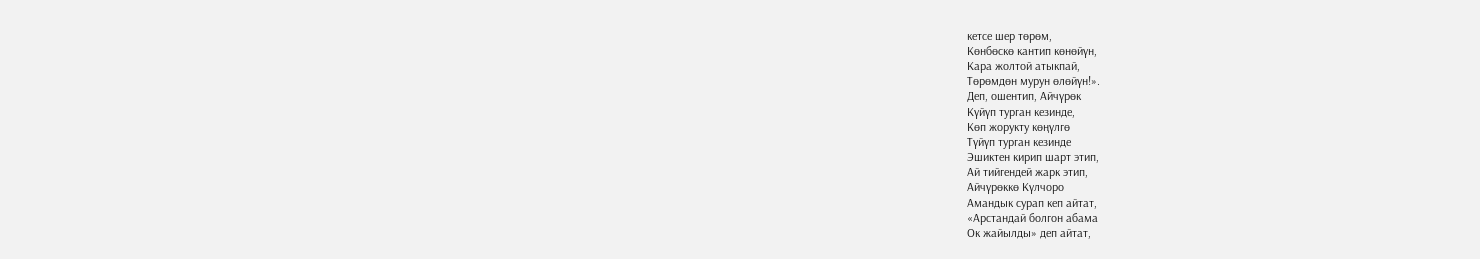кетсе шер төрөм,
Көнбөскө кантип көнөйүн,
Кара жолтой атыкпай,
Төрөмдөн мурун өлөйүн!».
Деп, ошентип, Айчүрөк
Күйүп турган кезинде,
Көп жорукту көңүлгө
Түйүп турган кезинде
Эшиктен кирип шарт этип,
Ай тийгендей жарк этип,
Айчүрөккө Күлчоро
Амандык сурап кеп айтат,
«Арстандай болгон абама
Ок жайылды» деп айтат,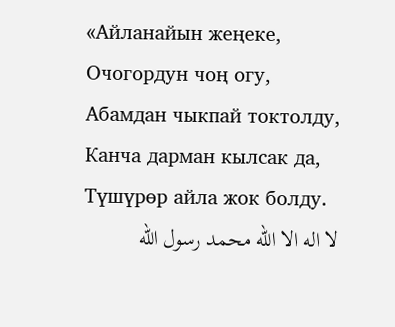«Айланайын жеңеке,
Очогордун чоң огу,
Абамдан чыкпай токтолду,
Канча дарман кылсак да,
Түшүрөр айла жок болду.
لا اله الا الله محمد رسول الله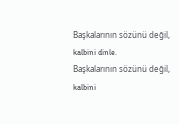Başkalarının sözünü değil, kalbini dinle.
Başkalarının sözünü değil, kalbini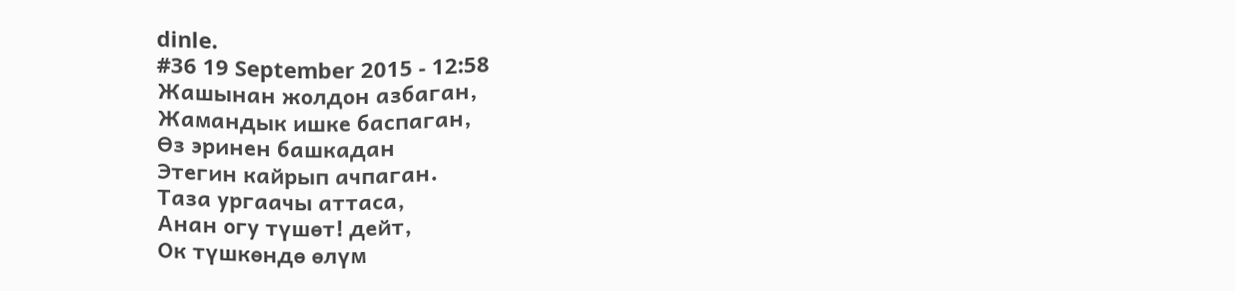dinle.
#36 19 September 2015 - 12:58
Жашынан жолдон азбаган,
Жамандык ишке баспаган,
Өз эринен башкадан
Этегин кайрып ачпаган.
Таза ургаачы аттаса,
Анан огу түшөт! дейт,
Ок түшкөндө өлүм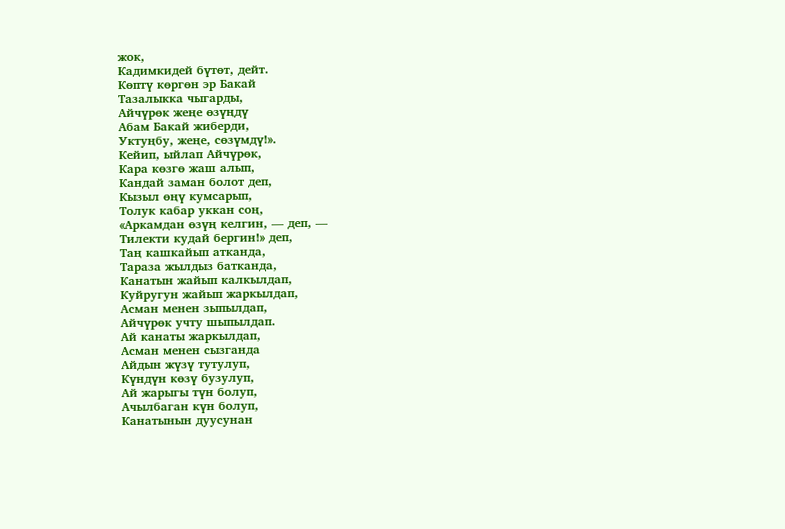жок,
Кадимкидей бүтөт, дейт.
Көптү көргөн эр Бакай
Тазалыкка чыгарды,
Айчүрөк жеңе өзүңдү
Абам Бакай жиберди,
Уктуңбу, жеңе, сөзүмдү!».
Кейип, ыйлап Айчүрөк,
Кара көзгө жаш алып,
Кандай заман болот деп,
Кызыл өңү кумсарып,
Толук кабар уккан соң,
«Аркамдан өзүң келгин, — деп, —
Тилекти кудай бергин!» деп,
Таң кашкайып атканда,
Тараза жылдыз батканда,
Канатын жайып калкылдап,
Куйругун жайып жаркылдап,
Асман менен зыпылдап,
Айчүрөк учту шыпылдап.
Ай канаты жаркылдап,
Асман менен сызганда
Айдын жүзү тутулуп,
Күндүн көзү бузулуп,
Ай жарыгы түн болуп,
Ачылбаган күн болуп,
Канатынын дуусунан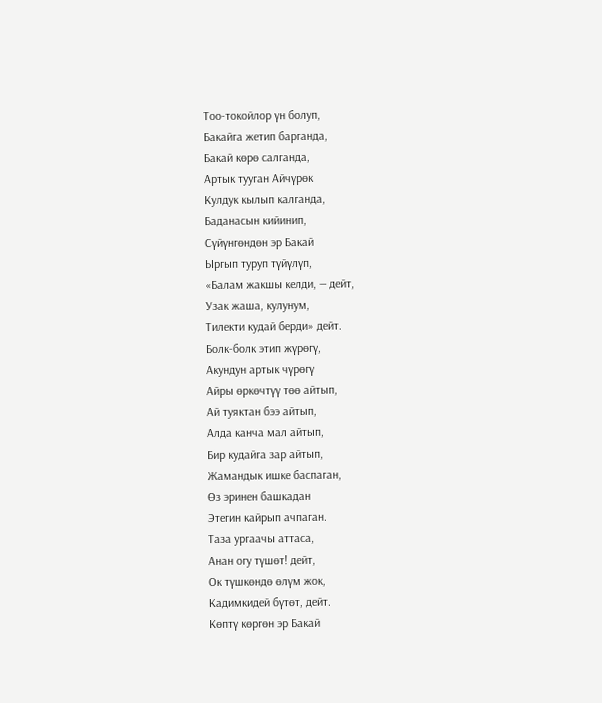Тоо-токойлор үн болуп,
Бакайга жетип барганда,
Бакай көрө салганда,
Артык тууган Айчүрөк
Кулдук кылып калганда,
Баданасын кийинип,
Сүйүнгөндөн эр Бакай
Ыргып туруп түйүлүп,
«Балам жакшы келди, — дейт,
Узак жаша, кулунум,
Тилекти кудай берди» дейт.
Болк-болк этип жүрөгү,
Акундун артык чүрөгү
Айры өркөчтүү төө айтып,
Ай туяктан бээ айтып,
Алда канча мал айтып,
Бир кудайга зар айтып,
Жамандык ишке баспаган,
Өз эринен башкадан
Этегин кайрып ачпаган.
Таза ургаачы аттаса,
Анан огу түшөт! дейт,
Ок түшкөндө өлүм жок,
Кадимкидей бүтөт, дейт.
Көптү көргөн эр Бакай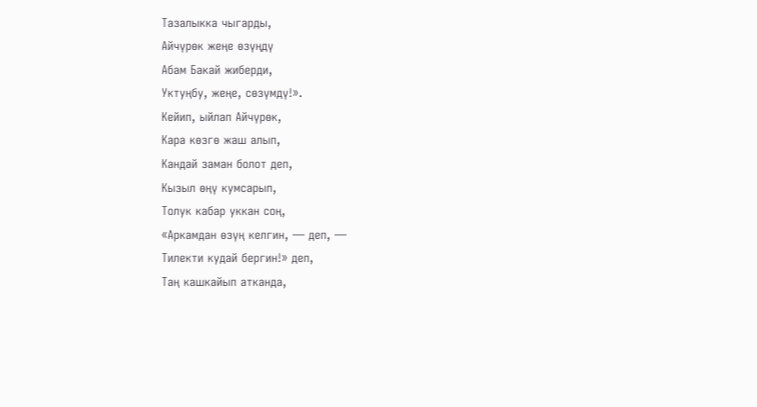Тазалыкка чыгарды,
Айчүрөк жеңе өзүңдү
Абам Бакай жиберди,
Уктуңбу, жеңе, сөзүмдү!».
Кейип, ыйлап Айчүрөк,
Кара көзгө жаш алып,
Кандай заман болот деп,
Кызыл өңү кумсарып,
Толук кабар уккан соң,
«Аркамдан өзүң келгин, — деп, —
Тилекти кудай бергин!» деп,
Таң кашкайып атканда,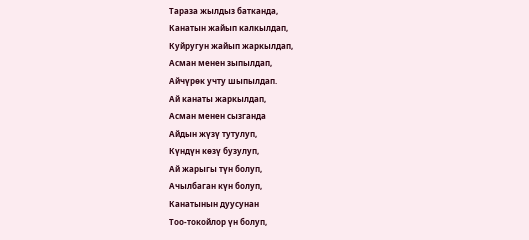Тараза жылдыз батканда,
Канатын жайып калкылдап,
Куйругун жайып жаркылдап,
Асман менен зыпылдап,
Айчүрөк учту шыпылдап.
Ай канаты жаркылдап,
Асман менен сызганда
Айдын жүзү тутулуп,
Күндүн көзү бузулуп,
Ай жарыгы түн болуп,
Ачылбаган күн болуп,
Канатынын дуусунан
Тоо-токойлор үн болуп,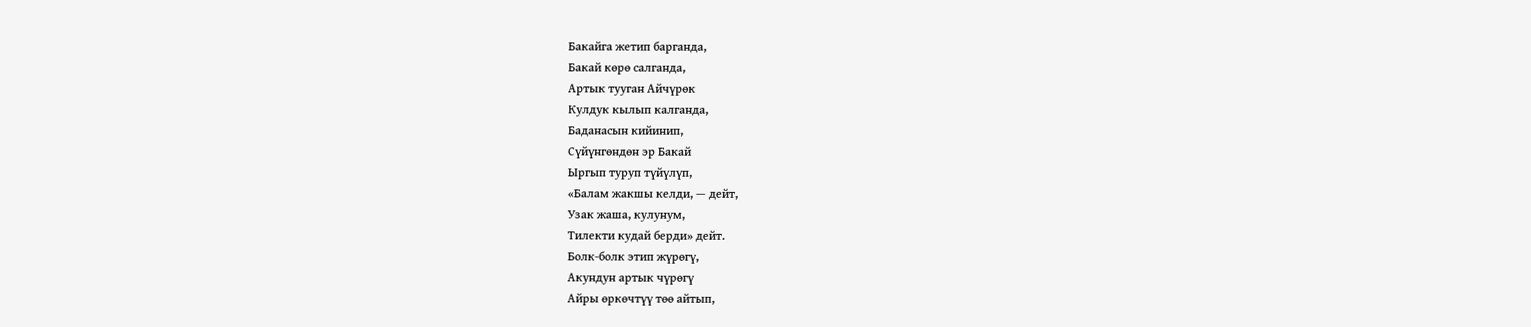Бакайга жетип барганда,
Бакай көрө салганда,
Артык тууган Айчүрөк
Кулдук кылып калганда,
Баданасын кийинип,
Сүйүнгөндөн эр Бакай
Ыргып туруп түйүлүп,
«Балам жакшы келди, — дейт,
Узак жаша, кулунум,
Тилекти кудай берди» дейт.
Болк-болк этип жүрөгү,
Акундун артык чүрөгү
Айры өркөчтүү төө айтып,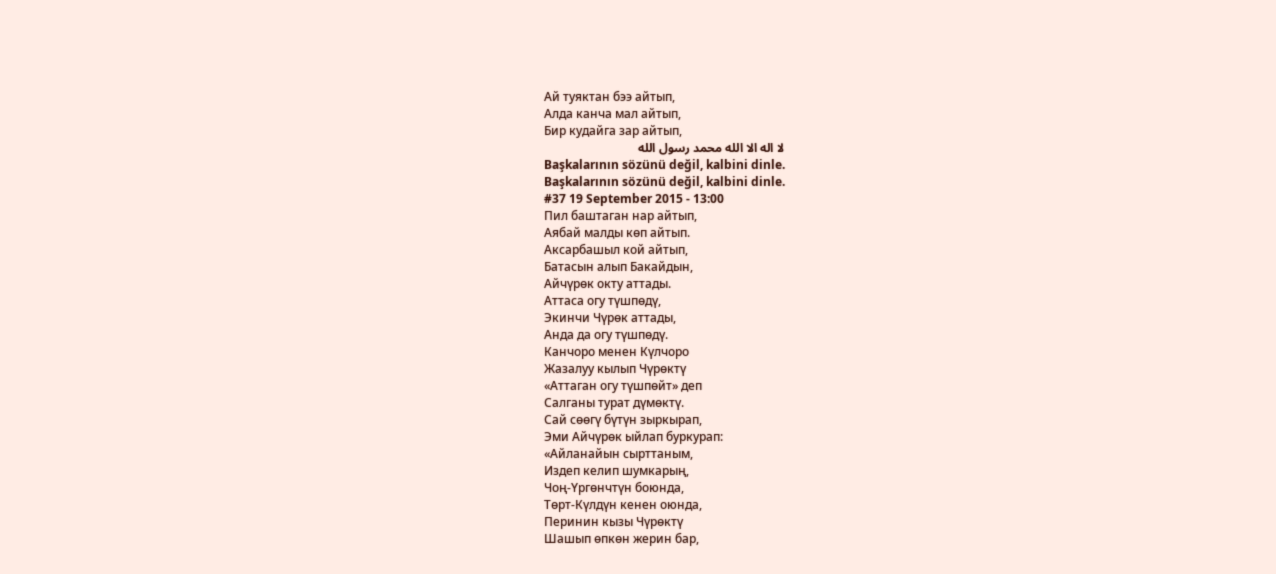Ай туяктан бээ айтып,
Алда канча мал айтып,
Бир кудайга зар айтып,
لا اله الا الله محمد رسول الله
Başkalarının sözünü değil, kalbini dinle.
Başkalarının sözünü değil, kalbini dinle.
#37 19 September 2015 - 13:00
Пил баштаган нар айтып,
Аябай малды көп айтып.
Аксарбашыл кой айтып,
Батасын алып Бакайдын,
Айчүрөк окту аттады.
Аттаса огу түшпөдү,
Экинчи Чүрөк аттады,
Анда да огу түшпөдү.
Канчоро менен Күлчоро
Жазалуу кылып Чүрөктү
«Аттаган огу түшпөйт» деп
Салганы турат дүмөктү.
Сай сөөгү бүтүн зыркырап,
Эми Айчүрөк ыйлап буркурап:
«Айланайын сырттаным,
Издеп келип шумкарың,
Чоң-Үргөнчтүн боюнда,
Төрт-Күлдүн кенен оюнда,
Перинин кызы Чүрөктү
Шашып өпкөн жерин бар,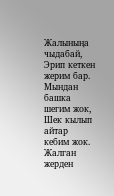Жалыныңа чыдабай,
Эрип кеткен жерим бар.
Мындан башка шегим жок,
Шек кылып айтар кебим жок.
Жалган жерден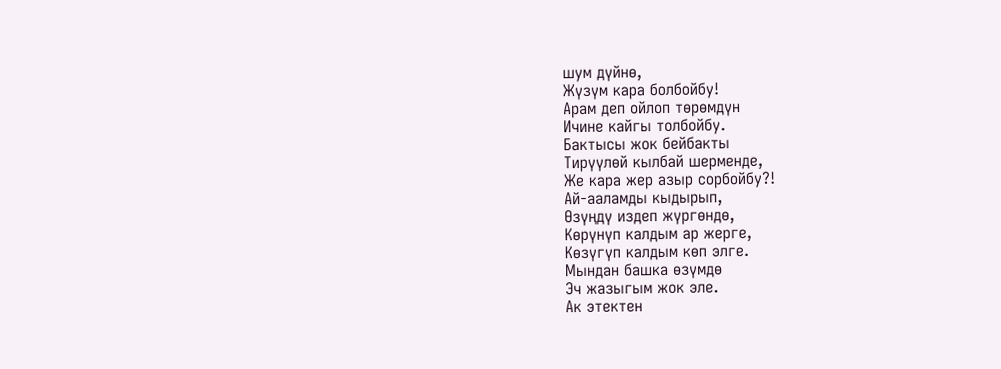шум дүйнө,
Жүзүм кара болбойбу!
Арам деп ойлоп төрөмдүн
Ичине кайгы толбойбу.
Бактысы жок бейбакты
Тирүүлөй кылбай шерменде,
Же кара жер азыр сорбойбу?!
Ай-ааламды кыдырып,
Өзүңдү издеп жүргөндө,
Көрүнүп калдым ар жерге,
Көзүгүп калдым көп элге.
Мындан башка өзүмдө
Эч жазыгым жок эле.
Ак этектен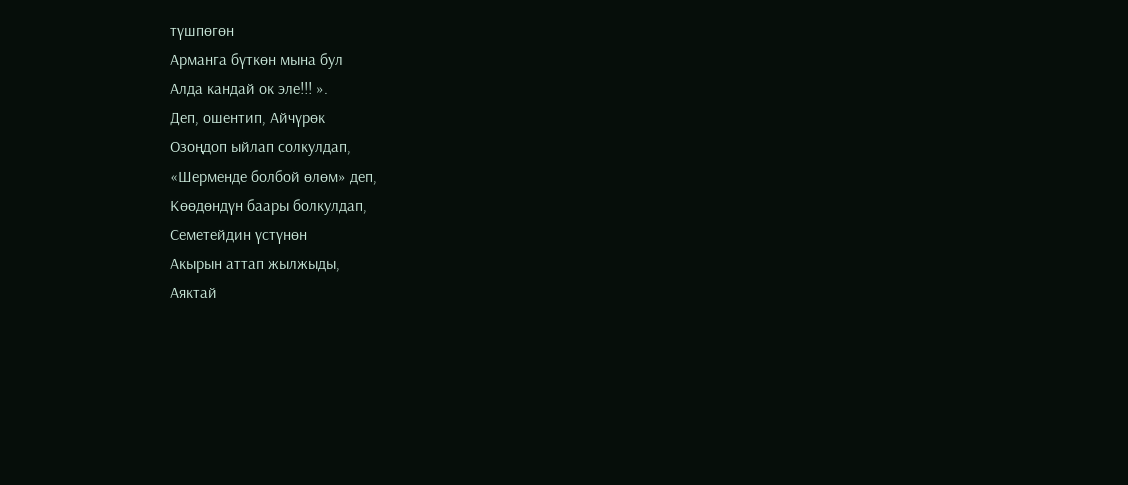түшпөгөн
Арманга бүткөн мына бул
Алда кандай ок эле!!! ».
Деп, ошентип, Айчүрөк
Озоңдоп ыйлап солкулдап,
«Шерменде болбой өлөм» деп,
Көөдөндүн баары болкулдап,
Семетейдин үстүнөн
Акырын аттап жылжыды,
Аяктай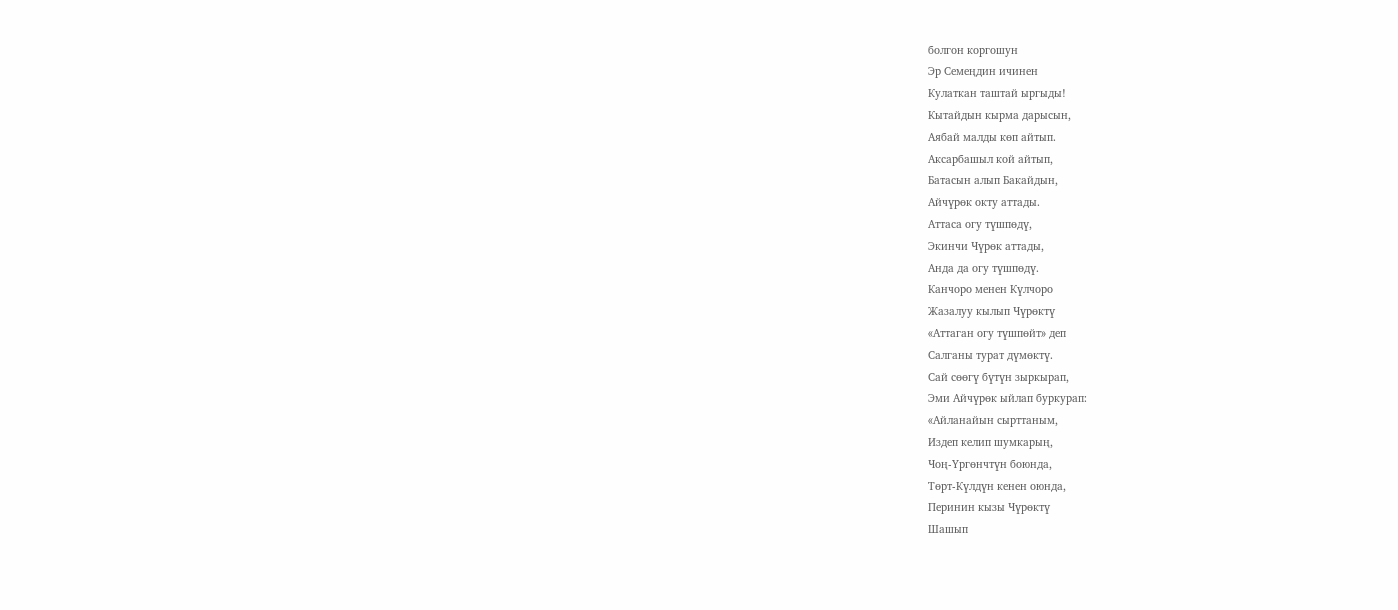болгон коргошун
Эр Семеңдин ичинен
Кулаткан таштай ыргыды!
Кытайдын кырма дарысын,
Аябай малды көп айтып.
Аксарбашыл кой айтып,
Батасын алып Бакайдын,
Айчүрөк окту аттады.
Аттаса огу түшпөдү,
Экинчи Чүрөк аттады,
Анда да огу түшпөдү.
Канчоро менен Күлчоро
Жазалуу кылып Чүрөктү
«Аттаган огу түшпөйт» деп
Салганы турат дүмөктү.
Сай сөөгү бүтүн зыркырап,
Эми Айчүрөк ыйлап буркурап:
«Айланайын сырттаным,
Издеп келип шумкарың,
Чоң-Үргөнчтүн боюнда,
Төрт-Күлдүн кенен оюнда,
Перинин кызы Чүрөктү
Шашып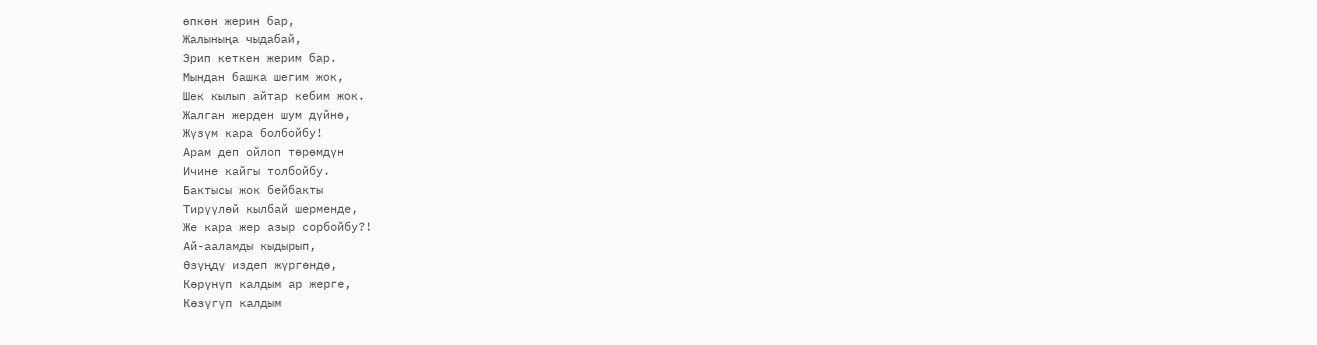өпкөн жерин бар,
Жалыныңа чыдабай,
Эрип кеткен жерим бар.
Мындан башка шегим жок,
Шек кылып айтар кебим жок.
Жалган жерден шум дүйнө,
Жүзүм кара болбойбу!
Арам деп ойлоп төрөмдүн
Ичине кайгы толбойбу.
Бактысы жок бейбакты
Тирүүлөй кылбай шерменде,
Же кара жер азыр сорбойбу?!
Ай-ааламды кыдырып,
Өзүңдү издеп жүргөндө,
Көрүнүп калдым ар жерге,
Көзүгүп калдым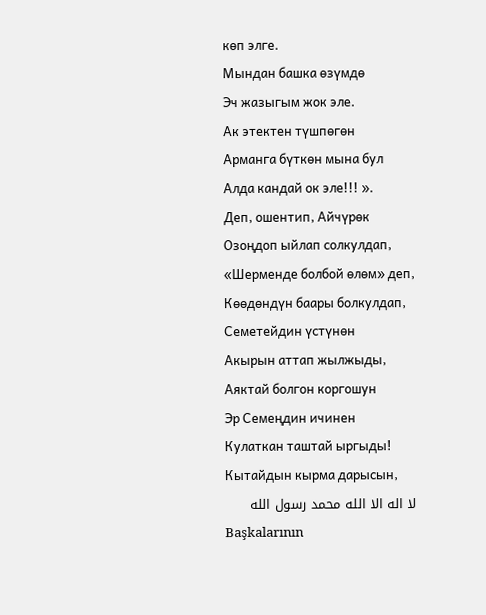көп элге.
Мындан башка өзүмдө
Эч жазыгым жок эле.
Ак этектен түшпөгөн
Арманга бүткөн мына бул
Алда кандай ок эле!!! ».
Деп, ошентип, Айчүрөк
Озоңдоп ыйлап солкулдап,
«Шерменде болбой өлөм» деп,
Көөдөндүн баары болкулдап,
Семетейдин үстүнөн
Акырын аттап жылжыды,
Аяктай болгон коргошун
Эр Семеңдин ичинен
Кулаткан таштай ыргыды!
Кытайдын кырма дарысын,
لا اله الا الله محمد رسول الله
Başkalarının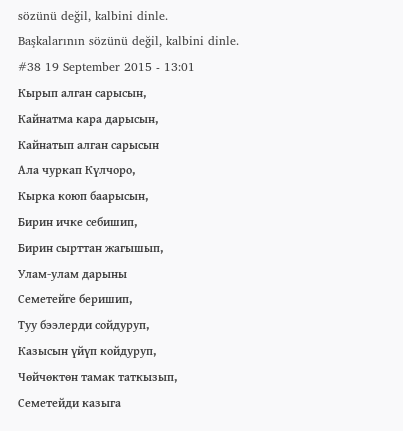sözünü değil, kalbini dinle.
Başkalarının sözünü değil, kalbini dinle.
#38 19 September 2015 - 13:01
Кырып алган сарысын,
Кайнатма кара дарысын,
Кайнатып алган сарысын
Ала чуркап Күлчоро,
Кырка коюп баарысын,
Бирин ичке себишип,
Бирин сырттан жагышып,
Улам-улам дарыны
Семетейге беришип,
Туу бээлерди сойдуруп,
Казысын үйүп койдуруп,
Чөйчөктөн тамак таткызып,
Семетейди казыга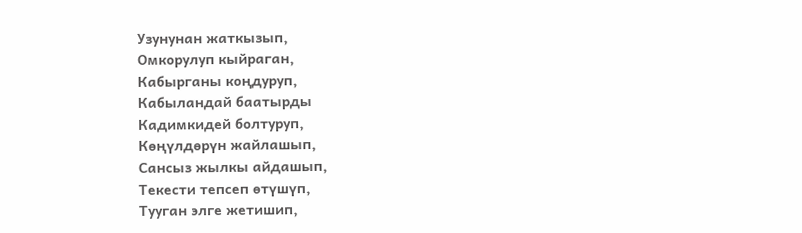Узунунан жаткызып,
Омкорулуп кыйраган,
Кабырганы коңдуруп,
Кабыландай баатырды
Кадимкидей болтуруп,
Көңүлдөрүн жайлашып,
Сансыз жылкы айдашып,
Текести тепсеп өтүшүп,
Тууган элге жетишип,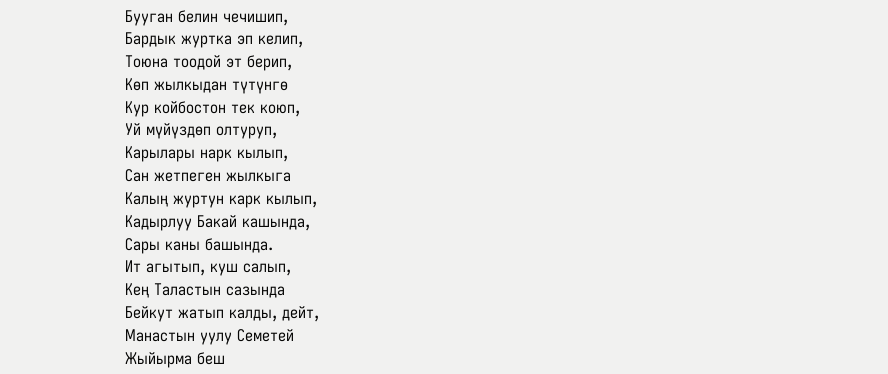Бууган белин чечишип,
Бардык журтка эп келип,
Тоюна тоодой эт берип,
Көп жылкыдан түтүнгө
Кур койбостон тек коюп,
Уй мүйүздөп олтуруп,
Карылары нарк кылып,
Сан жетпеген жылкыга
Калың журтун карк кылып,
Кадырлуу Бакай кашында,
Сары каны башында.
Ит агытып, куш салып,
Кең Таластын сазында
Бейкут жатып калды, дейт,
Манастын уулу Семетей
Жыйырма беш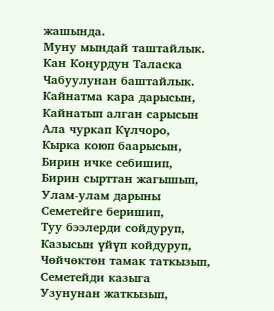жашында.
Муну мындай таштайлык.
Кан Коңурдун Таласка
Чабуулунан баштайлык.
Кайнатма кара дарысын,
Кайнатып алган сарысын
Ала чуркап Күлчоро,
Кырка коюп баарысын,
Бирин ичке себишип,
Бирин сырттан жагышып,
Улам-улам дарыны
Семетейге беришип,
Туу бээлерди сойдуруп,
Казысын үйүп койдуруп,
Чөйчөктөн тамак таткызып,
Семетейди казыга
Узунунан жаткызып,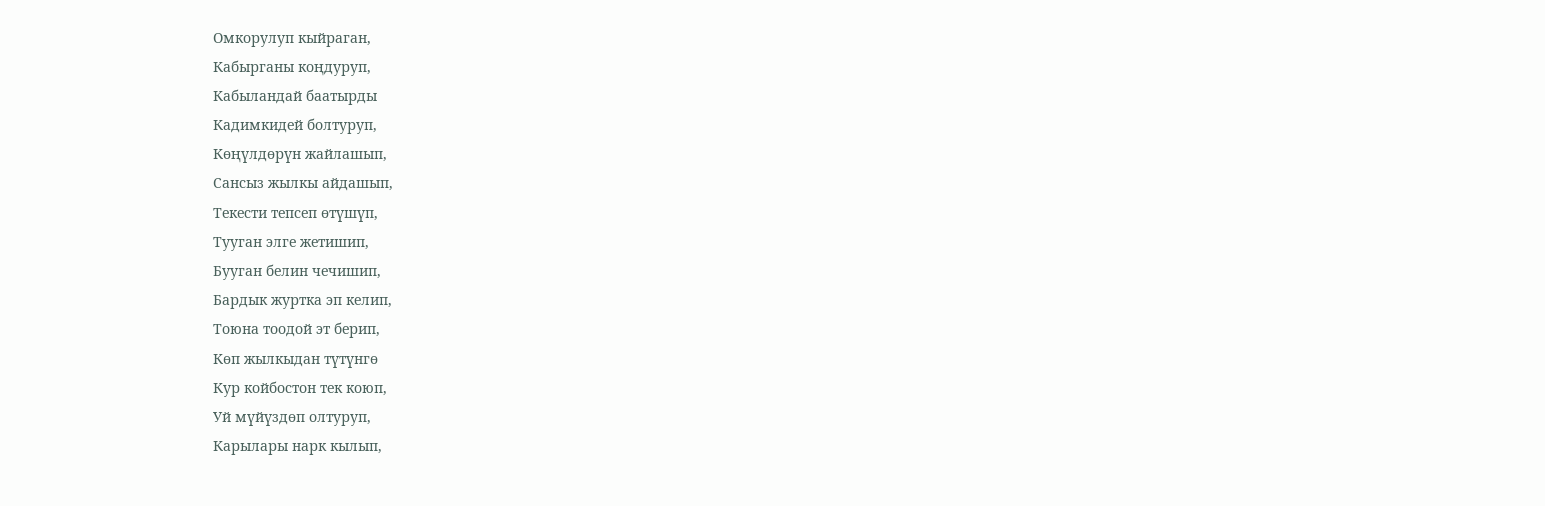Омкорулуп кыйраган,
Кабырганы коңдуруп,
Кабыландай баатырды
Кадимкидей болтуруп,
Көңүлдөрүн жайлашып,
Сансыз жылкы айдашып,
Текести тепсеп өтүшүп,
Тууган элге жетишип,
Бууган белин чечишип,
Бардык журтка эп келип,
Тоюна тоодой эт берип,
Көп жылкыдан түтүнгө
Кур койбостон тек коюп,
Уй мүйүздөп олтуруп,
Карылары нарк кылып,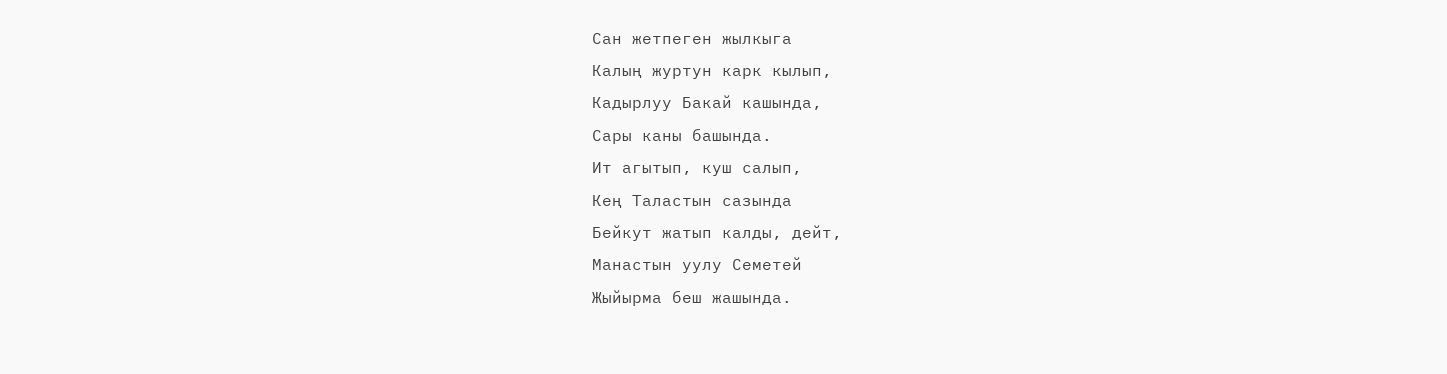Сан жетпеген жылкыга
Калың журтун карк кылып,
Кадырлуу Бакай кашында,
Сары каны башында.
Ит агытып, куш салып,
Кең Таластын сазында
Бейкут жатып калды, дейт,
Манастын уулу Семетей
Жыйырма беш жашында.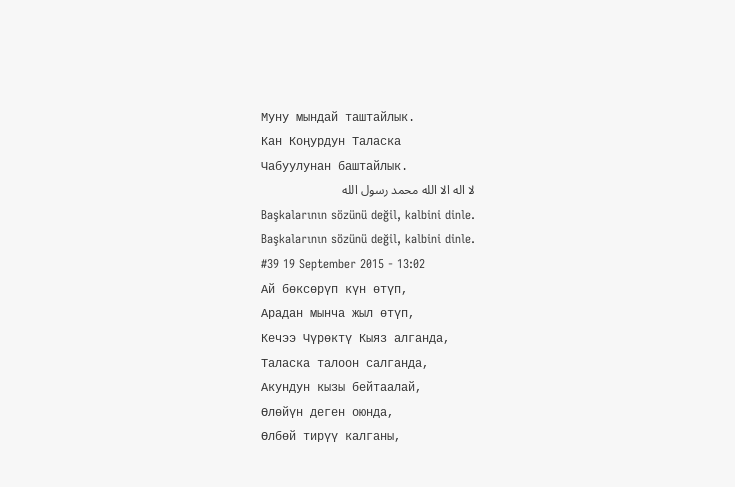Муну мындай таштайлык.
Кан Коңурдун Таласка
Чабуулунан баштайлык.
لا اله الا الله محمد رسول الله
Başkalarının sözünü değil, kalbini dinle.
Başkalarının sözünü değil, kalbini dinle.
#39 19 September 2015 - 13:02
Ай бөксөрүп күн өтүп,
Арадан мынча жыл өтүп,
Кечээ Чүрөктү Кыяз алганда,
Таласка талоон салганда,
Акундун кызы бейтаалай,
Өлөйүн деген оюнда,
Өлбөй тирүү калганы,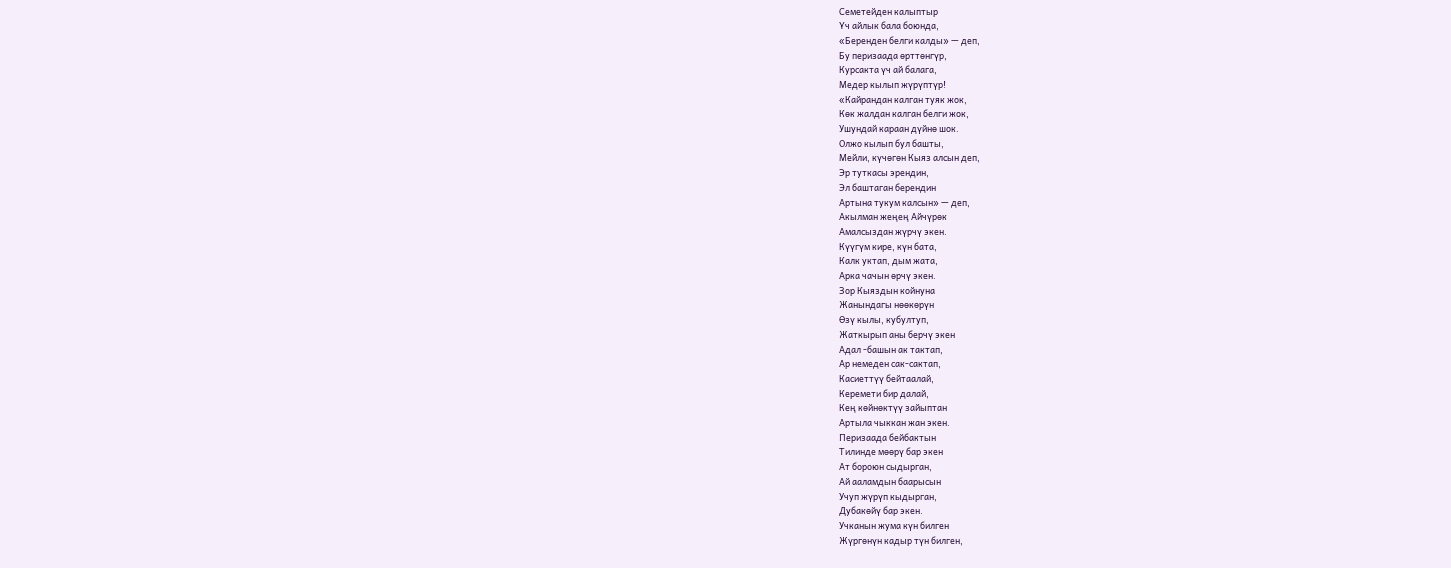Семетейден калыптыр
Үч айлык бала боюнда,
«Беренден белги калды» — деп,
Бу перизаада өрттөнгүр,
Курсакта үч ай балага,
Медер кылып жүрүптүр!
«Кайрандан калган туяк жок,
Көк жалдан калган белги жок,
Ушундай караан дүйнө шок.
Олжо кылып бул башты,
Мейли, күчөгөн Кыяз алсын деп,
Эр туткасы эрендин,
Эл баштаган берендин
Артына тукум калсын» — деп,
Акылман жеңең Айчүрөк
Амалсыздан жүрчү экен.
Күүгүм кире, күн бата,
Калк уктап, дым жата,
Арка чачын өрчү экен.
Зор Кыяздын койнуна
Жанындагы нөөкөрүн
Өзү кылы, кубултуп,
Жаткырып аны берчү экен
Адал -башын ак тактап,
Ар немеден сак-сактап,
Касиеттүү бейтаалай,
Керемети бир далай,
Кең көйнөктүү зайыптан
Артыла чыккан жан экен.
Перизаада бейбактын
Тилинде мөөрү бар экен
Ат бороюн сыдырган,
Ай ааламдын баарысын
Учуп жүрүп кыдырган,
Дубакөйү бар экен.
Учканын жума күн билген
Жүргөнүн кадыр түн билген,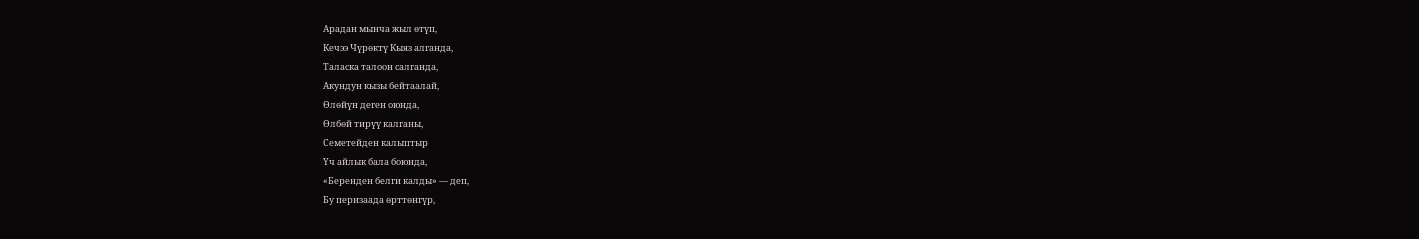Арадан мынча жыл өтүп,
Кечээ Чүрөктү Кыяз алганда,
Таласка талоон салганда,
Акундун кызы бейтаалай,
Өлөйүн деген оюнда,
Өлбөй тирүү калганы,
Семетейден калыптыр
Үч айлык бала боюнда,
«Беренден белги калды» — деп,
Бу перизаада өрттөнгүр,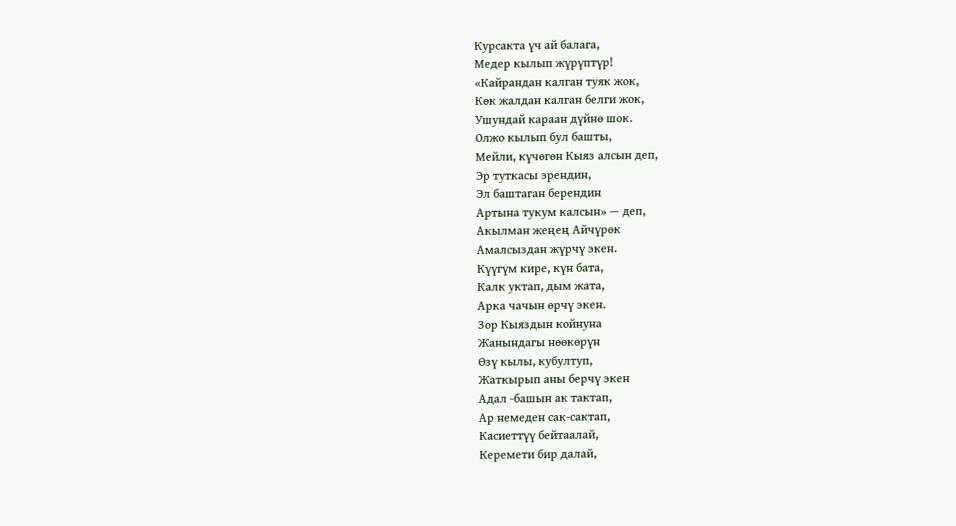Курсакта үч ай балага,
Медер кылып жүрүптүр!
«Кайрандан калган туяк жок,
Көк жалдан калган белги жок,
Ушундай караан дүйнө шок.
Олжо кылып бул башты,
Мейли, күчөгөн Кыяз алсын деп,
Эр туткасы эрендин,
Эл баштаган берендин
Артына тукум калсын» — деп,
Акылман жеңең Айчүрөк
Амалсыздан жүрчү экен.
Күүгүм кире, күн бата,
Калк уктап, дым жата,
Арка чачын өрчү экен.
Зор Кыяздын койнуна
Жанындагы нөөкөрүн
Өзү кылы, кубултуп,
Жаткырып аны берчү экен
Адал -башын ак тактап,
Ар немеден сак-сактап,
Касиеттүү бейтаалай,
Керемети бир далай,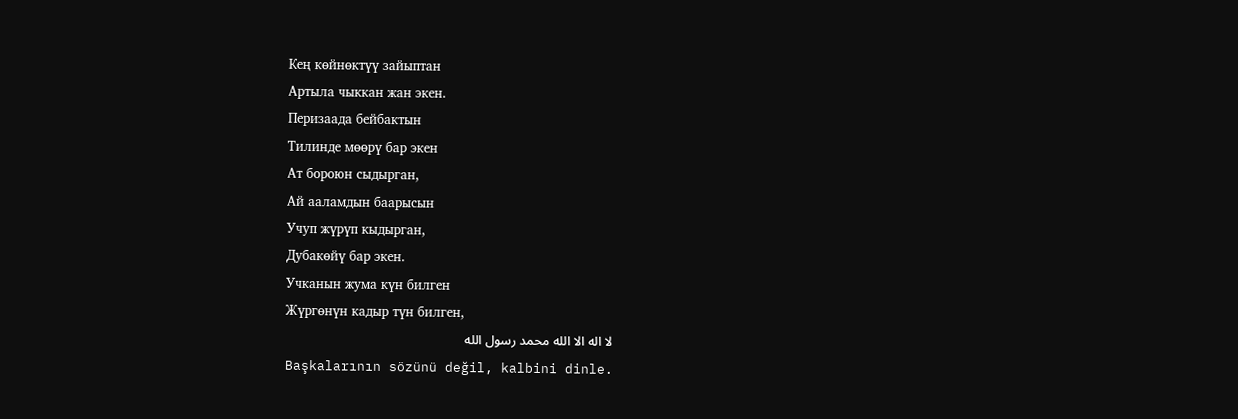Кең көйнөктүү зайыптан
Артыла чыккан жан экен.
Перизаада бейбактын
Тилинде мөөрү бар экен
Ат бороюн сыдырган,
Ай ааламдын баарысын
Учуп жүрүп кыдырган,
Дубакөйү бар экен.
Учканын жума күн билген
Жүргөнүн кадыр түн билген,
لا اله الا الله محمد رسول الله
Başkalarının sözünü değil, kalbini dinle.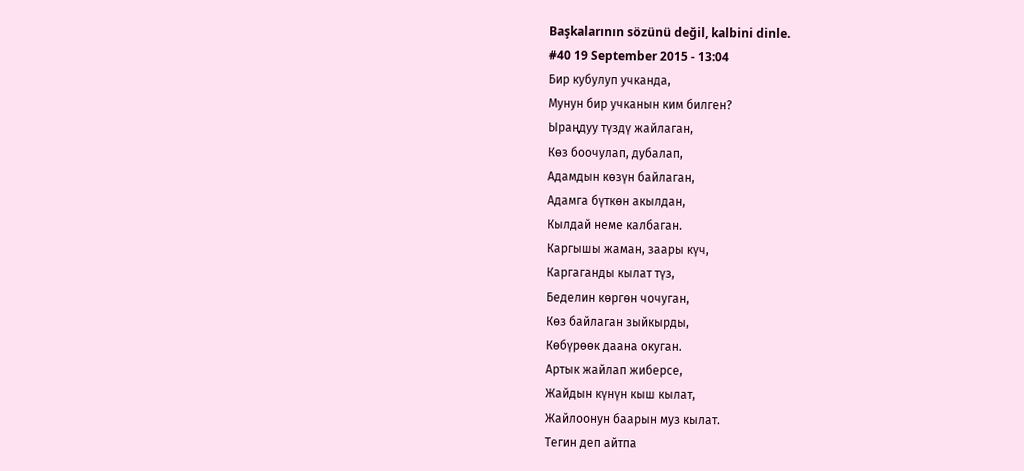Başkalarının sözünü değil, kalbini dinle.
#40 19 September 2015 - 13:04
Бир кубулуп учканда,
Мунун бир учканын ким билген?
Ыраңдуу түздү жайлаган,
Көз боочулап, дубалап,
Адамдын көзүн байлаган,
Адамга бүткөн акылдан,
Кылдай неме калбаган.
Каргышы жаман, заары күч,
Каргаганды кылат түз,
Беделин көргөн чочуган,
Көз байлаган зыйкырды,
Көбүрөөк даана окуган.
Артык жайлап жиберсе,
Жайдын күнүн кыш кылат,
Жайлоонун баарын муз кылат.
Тегин деп айтпа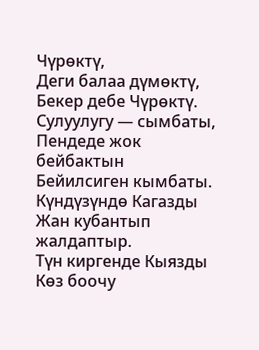Чүрөктү,
Деги балаа дүмөктү,
Бекер дебе Чүрөктү.
Сулуулугу — сымбаты,
Пендеде жок бейбактын
Бейилсиген кымбаты.
Күндүзүндө Кагазды
Жан кубантып жалдаптыр.
Түн киргенде Кыязды
Көз боочу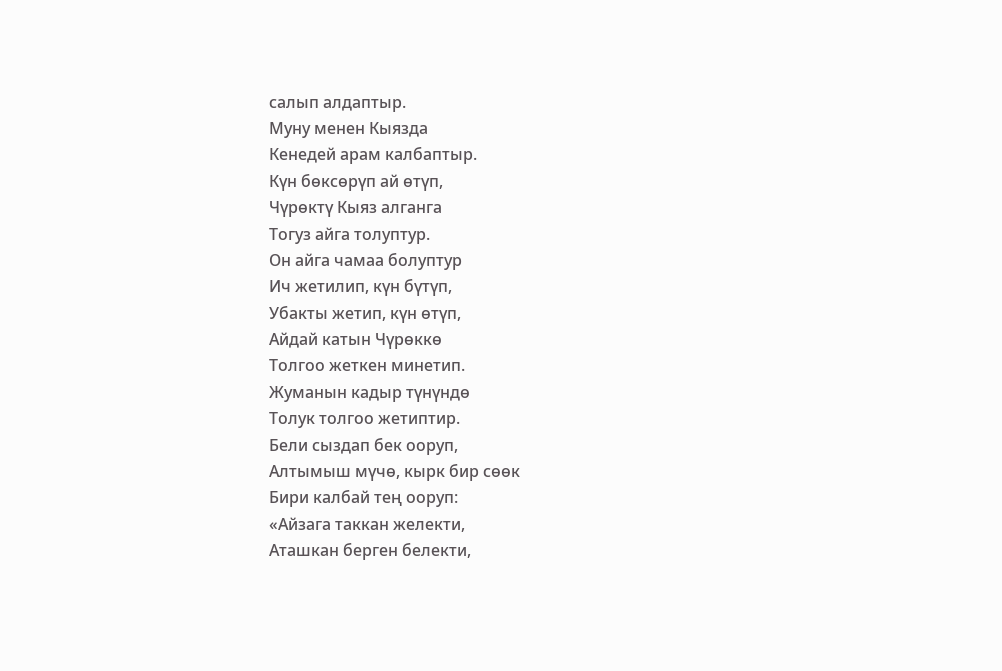салып алдаптыр.
Муну менен Кыязда
Кенедей арам калбаптыр.
Күн бөксөрүп ай өтүп,
Чүрөктү Кыяз алганга
Тогуз айга толуптур.
Он айга чамаа болуптур
Ич жетилип, күн бүтүп,
Убакты жетип, күн өтүп,
Айдай катын Чүрөккө
Толгоо жеткен минетип.
Жуманын кадыр түнүндө
Толук толгоо жетиптир.
Бели сыздап бек ооруп,
Алтымыш мүчө, кырк бир сөөк
Бири калбай тең ооруп:
«Айзага таккан желекти,
Аташкан берген белекти,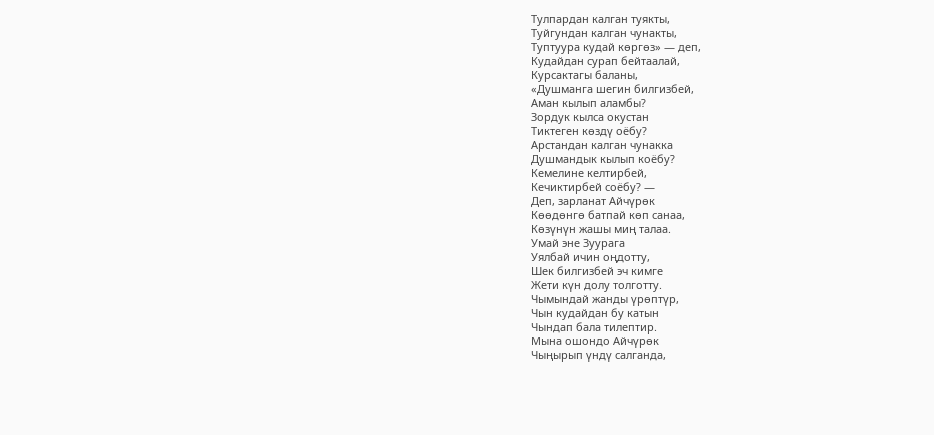Тулпардан калган туякты,
Туйгундан калган чунакты,
Туптуура кудай көргөз» — деп,
Кудайдан сурап бейтаалай,
Курсактагы баланы,
«Душманга шегин билгизбей,
Аман кылып аламбы?
Зордук кылса окустан
Тиктеген көздү оёбу?
Арстандан калган чунакка
Душмандык кылып коёбу?
Кемелине келтирбей,
Кечиктирбей соёбу? —
Деп, зарланат Айчүрөк
Көөдөнгө батпай көп санаа,
Көзүнүн жашы миң талаа.
Умай эне Зуурага
Уялбай ичин оңдотту,
Шек билгизбей эч кимге
Жети күн долу толготту.
Чымындай жанды үрөптүр,
Чын кудайдан бу катын
Чындап бала тилептир.
Мына ошондо Айчүрөк
Чыңырып үндү салганда,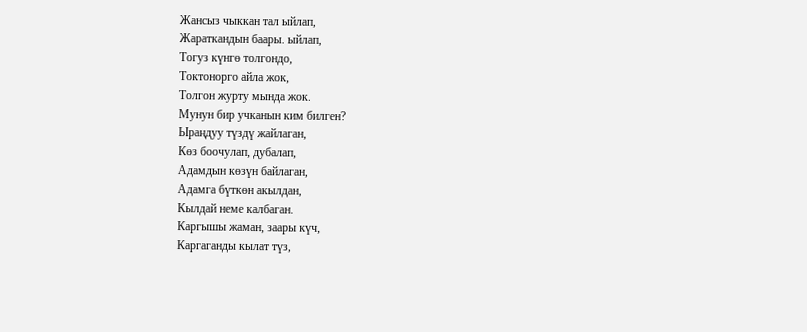Жансыз чыккан тал ыйлап,
Жараткандын баары. ыйлап,
Тогуз күнгө толгондо,
Токтонорго айла жок,
Толгон журту мында жок.
Мунун бир учканын ким билген?
Ыраңдуу түздү жайлаган,
Көз боочулап, дубалап,
Адамдын көзүн байлаган,
Адамга бүткөн акылдан,
Кылдай неме калбаган.
Каргышы жаман, заары күч,
Каргаганды кылат түз,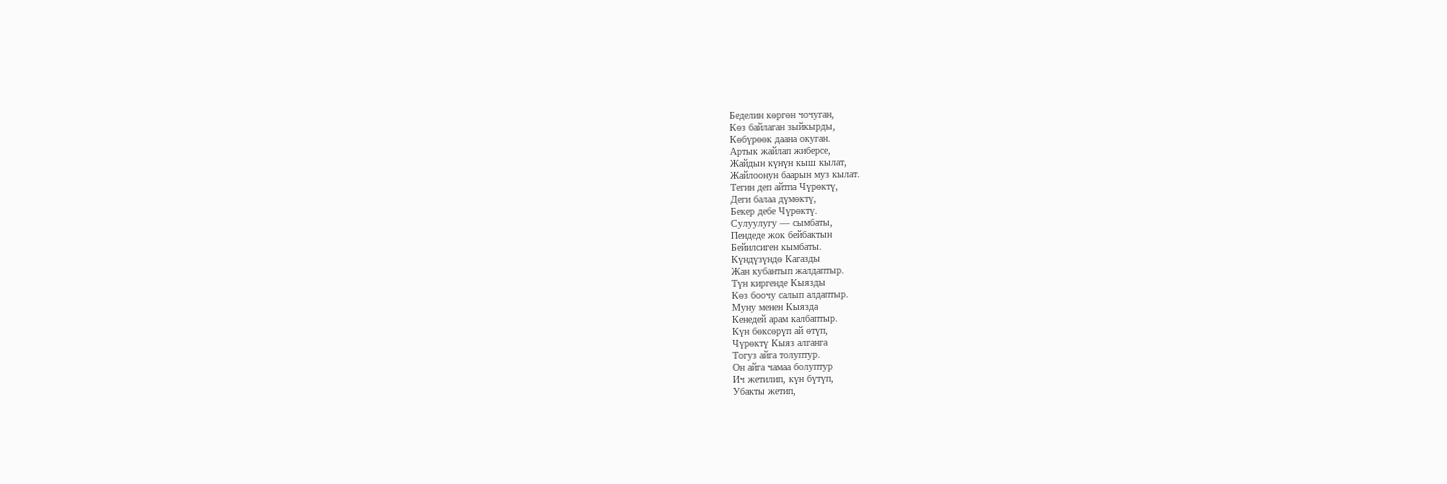Беделин көргөн чочуган,
Көз байлаган зыйкырды,
Көбүрөөк даана окуган.
Артык жайлап жиберсе,
Жайдын күнүн кыш кылат,
Жайлоонун баарын муз кылат.
Тегин деп айтпа Чүрөктү,
Деги балаа дүмөктү,
Бекер дебе Чүрөктү.
Сулуулугу — сымбаты,
Пендеде жок бейбактын
Бейилсиген кымбаты.
Күндүзүндө Кагазды
Жан кубантып жалдаптыр.
Түн киргенде Кыязды
Көз боочу салып алдаптыр.
Муну менен Кыязда
Кенедей арам калбаптыр.
Күн бөксөрүп ай өтүп,
Чүрөктү Кыяз алганга
Тогуз айга толуптур.
Он айга чамаа болуптур
Ич жетилип, күн бүтүп,
Убакты жетип,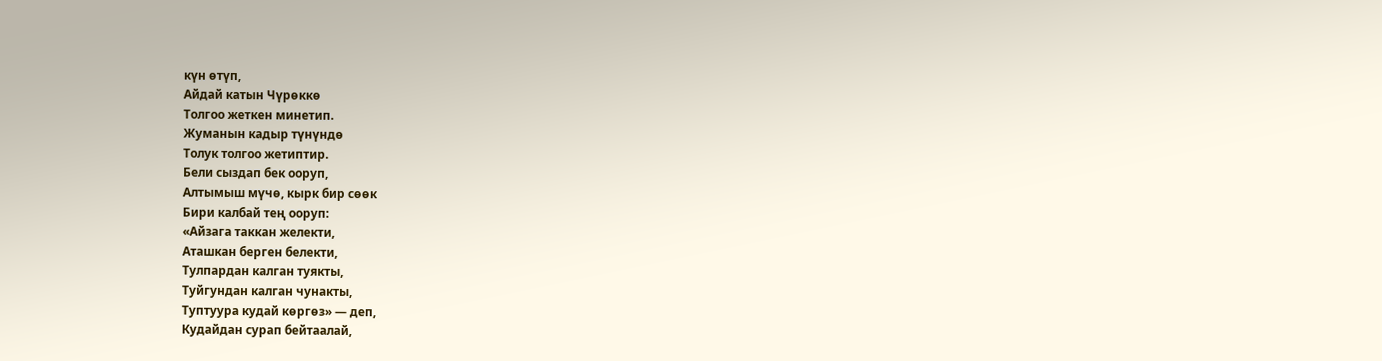күн өтүп,
Айдай катын Чүрөккө
Толгоо жеткен минетип.
Жуманын кадыр түнүндө
Толук толгоо жетиптир.
Бели сыздап бек ооруп,
Алтымыш мүчө, кырк бир сөөк
Бири калбай тең ооруп:
«Айзага таккан желекти,
Аташкан берген белекти,
Тулпардан калган туякты,
Туйгундан калган чунакты,
Туптуура кудай көргөз» — деп,
Кудайдан сурап бейтаалай,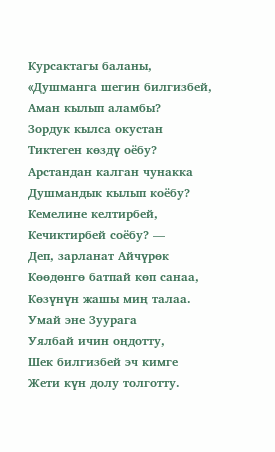Курсактагы баланы,
«Душманга шегин билгизбей,
Аман кылып аламбы?
Зордук кылса окустан
Тиктеген көздү оёбу?
Арстандан калган чунакка
Душмандык кылып коёбу?
Кемелине келтирбей,
Кечиктирбей соёбу? —
Деп, зарланат Айчүрөк
Көөдөнгө батпай көп санаа,
Көзүнүн жашы миң талаа.
Умай эне Зуурага
Уялбай ичин оңдотту,
Шек билгизбей эч кимге
Жети күн долу толготту.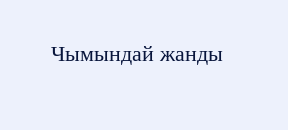Чымындай жанды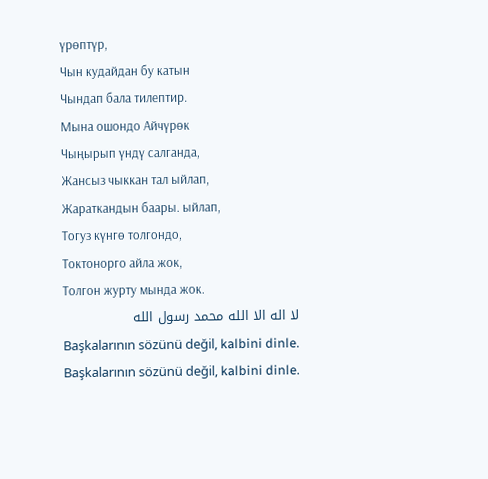үрөптүр,
Чын кудайдан бу катын
Чындап бала тилептир.
Мына ошондо Айчүрөк
Чыңырып үндү салганда,
Жансыз чыккан тал ыйлап,
Жараткандын баары. ыйлап,
Тогуз күнгө толгондо,
Токтонорго айла жок,
Толгон журту мында жок.
لا اله الا الله محمد رسول الله
Başkalarının sözünü değil, kalbini dinle.
Başkalarının sözünü değil, kalbini dinle.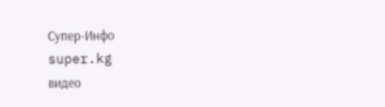Супер-Инфо
super.kg
видео